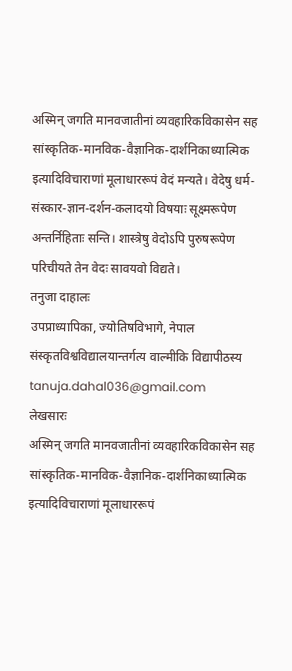अस्मिन् जगति मानवजातीनां व्यवहारिकविकासेन सह सांस्कृतिक-मानविक-वैज्ञानिक-दार्शनिकाध्यात्मिक इत्यादिविचाराणां मूलाधाररूपं वेदं मन्यते। वेदेषु धर्म-संस्कार-ज्ञान-दर्शन-कलादयो विषयाः सूक्ष्मरूपेण अन्तर्निहिताः सन्ति। शास्त्रेषु वेदोऽपि पुरुषरूपेण परिचीयते तेन वेदः सावयवो विद्यते।
तनुजा दाहालः
उपप्राध्यापिका, ज्योतिषविभागे, नेपाल संस्कृतविश्वविद्यालयान्तर्गत्य वाल्मीकि विद्यापीठस्य
tanuja.dahal036@gmail.com
लेखसारः
अस्मिन् जगति मानवजातीनां व्यवहारिकविकासेन सह सांस्कृतिक-मानविक-वैज्ञानिक-दार्शनिकाध्यात्मिक इत्यादिविचाराणां मूलाधाररूपं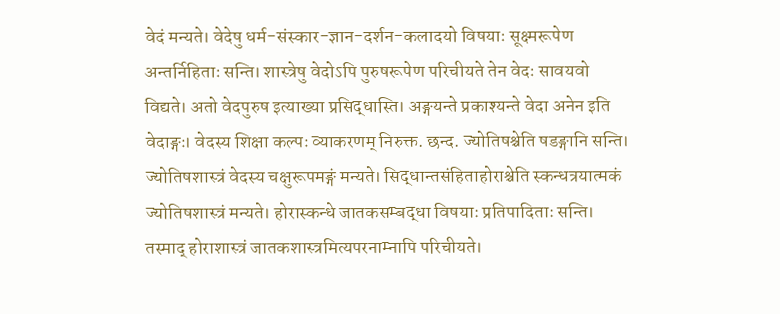वेदं मन्यते। वेदेषु धर्म-संस्कार-ज्ञान-दर्शन-कलादयो विषयाः सूक्ष्मरूपेण अन्तर्निहिताः सन्ति। शास्त्रेषु वेदोऽपि पुरुषरूपेण परिचीयते तेन वेदः सावयवो विद्यते। अतो वेदपुरुष इत्याख्या प्रसिद्धास्ति। अङ्गयन्ते प्रकाश्यन्ते वेदा अनेन इति वेदाङ्गः। वेदस्य शिक्षा कल्पः व्याकरणम् निरुक्त. छन्द. ज्योतिषश्चेति षडङ्गानि सन्ति। ज्योतिषशास्त्रं वेदस्य चक्षुरूपमङ्गं मन्यते। सिद्धान्तसंहिताहोराश्चेति स्कन्धत्रयात्मकं ज्योतिषशास्त्रं मन्यते। होरास्कन्धे जातकसम्बद्धा विषयाः प्रतिपादिताः सन्ति। तस्माद् होराशास्त्रं जातकशास्त्रमित्यपरनाम्नापि परिचीयते।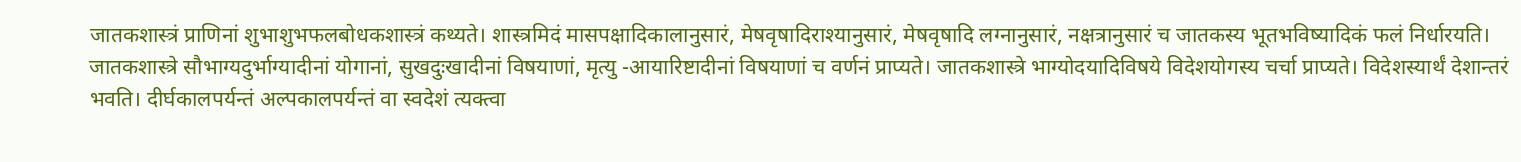जातकशास्त्रं प्राणिनां शुभाशुभफलबोधकशास्त्रं कथ्यते। शास्त्रमिदं मासपक्षादिकालानुसारं, मेषवृषादिराश्यानुसारं, मेषवृषादि लग्नानुसारं, नक्षत्रानुसारं च जातकस्य भूतभविष्यादिकं फलं निर्धारयति। जातकशास्त्रे सौभाग्यदुर्भाग्यादीनां योगानां, सुखदुःखादीनां विषयाणां, मृत्यु -आयारिष्टादीनां विषयाणां च वर्णनं प्राप्यते। जातकशास्त्रे भाग्योदयादिविषये विदेशयोगस्य चर्चा प्राप्यते। विदेशस्यार्थं देशान्तरं भवति। दीर्घकालपर्यन्तं अल्पकालपर्यन्तं वा स्वदेशं त्यक्त्वा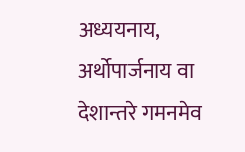अध्ययनाय, अर्थोपार्जनाय वा देशान्तरे गमनमेव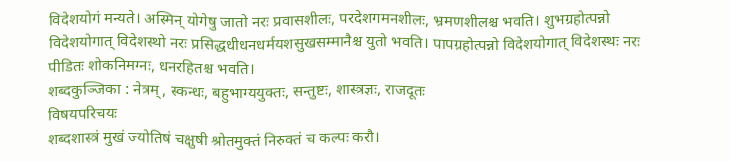विदेशयोगं मन्यते। अस्मिन् योगेषु जातो नरः प्रवासशीलः, परदेशगमनशीलः, भ्रमणशीलश्च भवति। शुभग्रहोत्पन्नो विदेशयोगात् विदेशस्थो नरः प्रसिद्धधीधनधर्मयशसुखसम्मानैश्च युतो भवति। पापग्रहोत्पन्नो विदेशयोगात् विदेशस्थः नरः पीडितः शोकनिमग्नः, धनरहितश्च भवति।
शब्दकुञ्जिका : नेत्रम्, स्कन्धः, बहुभाग्ययुक्तः, सन्तुष्टः, शास्त्रज्ञः, राजदूतः
विषयपरिचयः
शब्दशास्त्रं मुखं ज्योतिषं चक्षुषी श्रोतमुक्तं निरुक्तं च कल्पः करौ।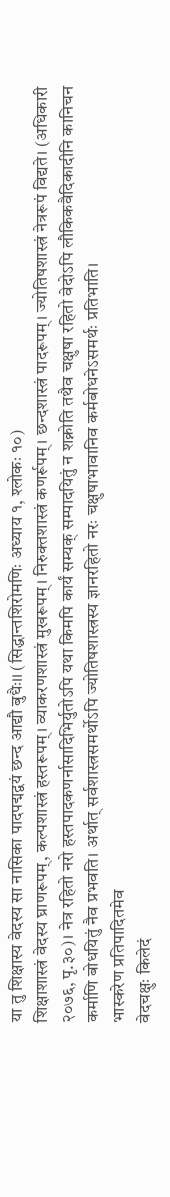या तु शिक्षास्य वेदस्य सा नासिका पादपद्मद्वयं छन्द आद्यौ बुधैः।। (सिद्धान्तशिरोमणिः अध्याय १, श्लोकः १०)
शिक्षाशास्त्रं वेदस्य घ्राणरूपम्, कल्पशास्त्रं हस्तरूपम्। व्याकरणशास्त्रं मुखरूपम्। निरुक्तशास्त्रं कणर्रूपम्। छन्दशास्त्रं पादरूपम्। ज्योतिषशास्त्रं नेत्ररूपं विद्यते। (अधिकारी २०७६, पृ.३०)। नेत्र रहितो नरो हस्तपादकणर्नासादिभिर्युतोऽपि यथा किमपि कार्यं सम्यक् सम्पादयितुं न शक्नोति तथैव चक्षुषा रहितो वेदोऽपि लौकिकवैदिकादीनि कानिचन कर्माणि बोधयितुं नैव प्रभवति। अर्थात् सर्वशास्त्रसमर्थोऽपि ज्योतिषशास्त्रस्य ज्ञानरहितो नरः चक्षुषाभावानिव कर्मबोधनेऽसमर्थः प्रतिभाति।
भास्करेण प्रतिपादितमेव
वेदचक्षुः किलेदं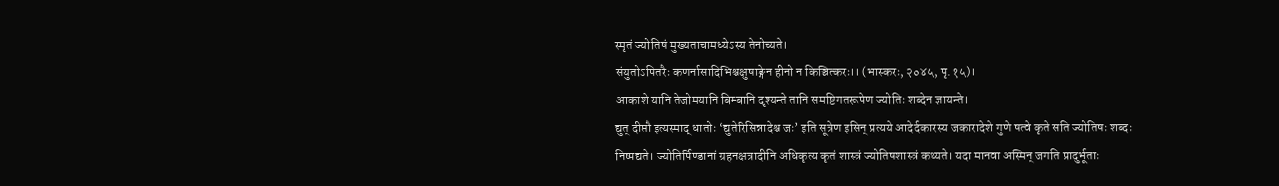स्मृतं ज्योतिषं मुख्यताचामध्येऽस्य तेनोच्यते।
संयुतोऽपितरैः कणर्नासादिभिश्चक्षुषाङ्गेन हीनो न किञ्चित्करः।। (भास्करः, २०४५, पृ.१५)।
आकाशे यानि तेजोमयानि बिम्बानि दृश्यन्ते तानि समष्टिगतरूपेण ज्योतिः शब्देन ज्ञायन्ते।
द्युत् दीप्तौ इत्यस्माद् धातोः ‘द्युतेरिसिन्नादेश्च जः’ इति सूत्रेण इसिन् प्रत्यये आदेर्दकारस्य जकारादेशे गुणे षत्वे कृते सति ज्योतिषः शब्दः निष्पद्यते। ज्योतिर्पिण्डानां ग्रहनक्षत्रादीनि अधिकृत्य कृतं शास्त्रं ज्योतिषशास्त्रं कथ्यते। यदा मानवा अस्मिन् जगति प्रादुर्भूताः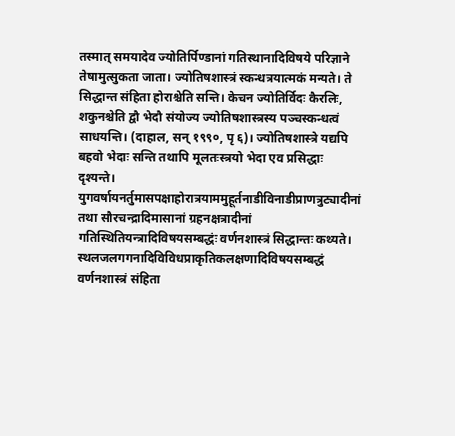तस्मात् समयादेव ज्योतिर्पिण्डानां गतिस्थानादिविषये परिज्ञाने तेषामुत्सुकता जाता। ज्योतिषशास्त्रं स्कन्धत्रयात्मकं मन्यते। ते सिद्धान्त संहिता होराश्चेति सन्ति। केचन ज्योतिर्विदः कैरलिः, शकुनश्चेति द्वौ भेदौ संयोज्य ज्योतिषशास्त्रस्य पञ्चस्कन्धत्वं साधयन्ति। (दाहाल, सन् १९९०, पृ ६)। ज्योतिषशास्त्रे यद्यपि बहवो भेदाः सन्ति तथापि मूलतःस्त्रयो भेदा एव प्रसिद्धाः दृश्यन्ते। युगवर्षायनर्तुमासपक्षाहोरात्रयाममुहूर्तनाडीविनाडीप्राणत्रुट्यादीनां तथा सौरचन्द्रादिमासानां ग्रहनक्षत्रादीनां गतिस्थितियन्त्रादिविषयसम्बद्धंः वर्णनशास्त्रं सिद्धान्तः कथ्यते। स्थलजलगगनादिविविधप्राकृतिकलक्षणादिविषयसम्बद्धं वर्णनशास्त्रं संहिता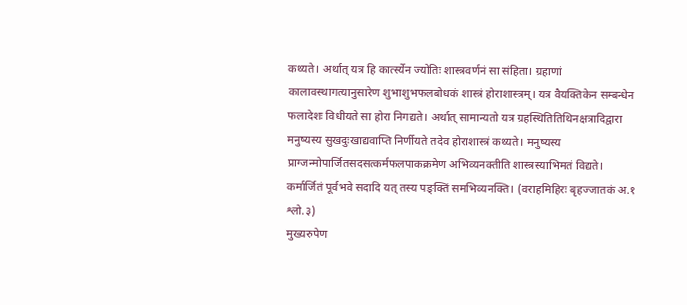कथ्यते। अर्थात् यत्र हि कार्त्स्येन ज्योतिः शास्त्रवर्णनं सा संहिता। ग्रहाणां कालावस्थागत्यानुसारेण शुभाशुभफलबोधकं शास्त्रं होराशास्त्रम्। यत्र वैयक्तिकेन सम्बन्धेन फलादेशः विधीयते सा होरा निगद्यते। अर्थात् सामान्यतो यत्र ग्रहस्थितितिथिनक्षत्रादिद्वारा मनुष्यस्य सुखदुःखाद्यवाप्ति निर्णीयते तदेव होराशास्त्रं कथ्यते। मनुष्यस्य प्राग्जन्मोपार्जितसदसत्कर्मफलपाकक्रमेण अभिव्यनक्तीति शास्त्रस्याभिमतं विद्यते।
कर्मार्जितं पूर्वभवे सदादि यत् तस्य पङ्क्तिं समभिव्यनक्ति। (वराहमिहिरः बृहज्जातकं अ.१ श्लो.३)
मुख्यरुपेण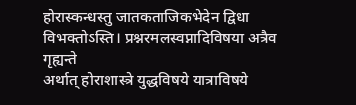होरास्कन्धस्तु जातकताजिकभेदेन द्विधा विभक्तोऽस्ति। प्रश्नरमलस्वप्नादिविषया अत्रैव गृह्यन्ते
अर्थात् होराशास्त्रे युद्धविषये यात्राविषये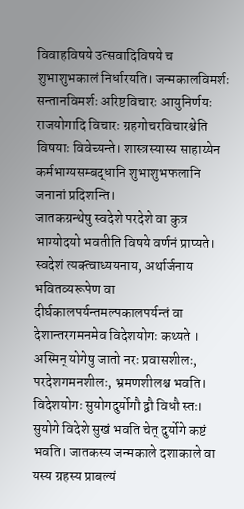विवाहविषये उत्सवादिविषये च शुभाशुभकालं निर्धारयति। जन्मकालविमर्शः सन्तानविमर्शः अरिष्टविचारः आयुनिर्णयः राजयोगादि विचारः ग्रहगोचरविचारश्चेति विषयाः विवेच्यन्ते। शास्त्रस्यास्य साहाय्येन कर्मभाग्यसम्बद्धानि शुभाशुभफलानि जनानां प्रदिशन्ति।
जातकग्रन्थेषु स्वदेशे परदेशे वा कुत्र भाग्योदयो भवतीति विषये वर्णनं प्राप्यते। स्वदेशं त्यक्त्वाध्ययनाय, अर्थार्जनाय भवितव्यरूपेण वा दीर्घकालपर्यन्तमल्पकालपर्यन्तं वा देशान्तरगमनमेव विदेशयोगः कथ्यते । अस्मिन् योगेषु जातो नरः प्रवासशीलः, परदेशगमनशीलः, भ्रमणशीलश्च भवति। विदेशयोगः सुयोगदुर्योगौ द्वौ विधौ स्तः। सुयोगे विदेशे सुखं भवति चेत् दुर्योगे कष्टं भवति। जातकस्य जन्मकाले दशाकाले वा यस्य ग्रहस्य प्राबल्यं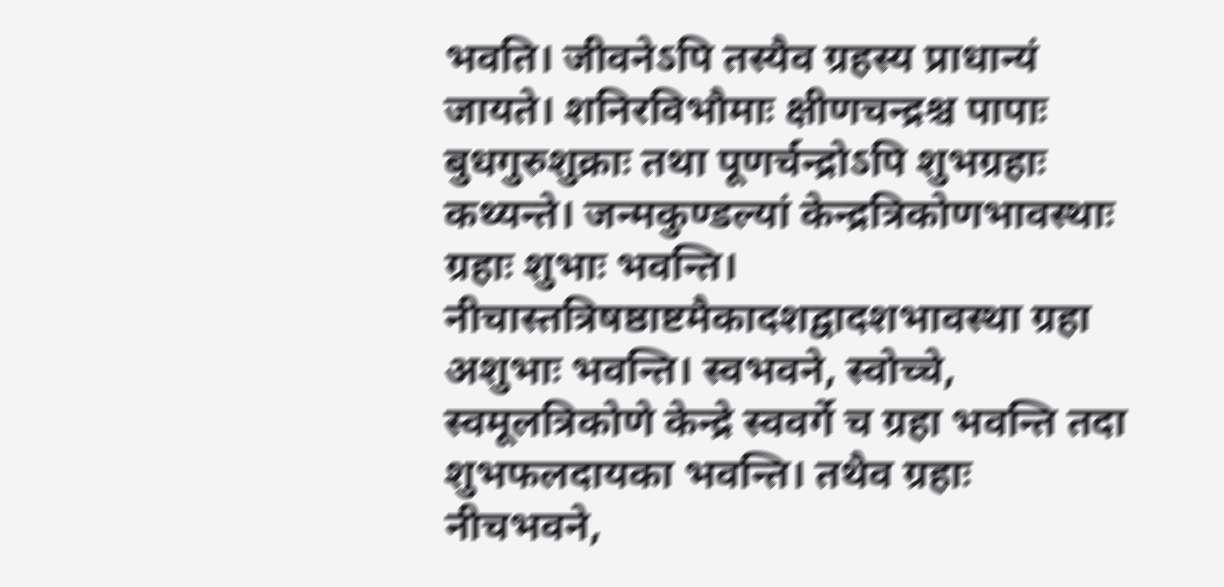भवति। जीवनेऽपि तस्यैव ग्रहस्य प्राधान्यं जायते। शनिरविभौमाः क्षीणचन्द्रश्च पापाः बुधगुरुशुक्राः तथा पूणर्चन्द्रोऽपि शुभग्रहाः कथ्यन्ते। जन्मकुण्डल्यां केन्द्रत्रिकोणभावस्थाः ग्रहाः शुभाः भवन्ति। नीचास्तत्रिषष्ठाष्टमैकादशद्वादशभावस्था ग्रहा अशुभाः भवन्ति। स्वभवने, स्वोच्चे, स्वमूलत्रिकोणे केन्द्रे स्ववर्गे च ग्रहा भवन्ति तदा शुभफलदायका भवन्ति। तथैव ग्रहाः नीचभवने,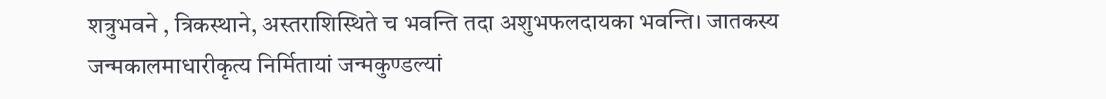शत्रुभवने , त्रिकस्थाने, अस्तराशिस्थिते च भवन्ति तदा अशुभफलदायका भवन्ति। जातकस्य जन्मकालमाधारीकृत्य निर्मितायां जन्मकुण्डल्यां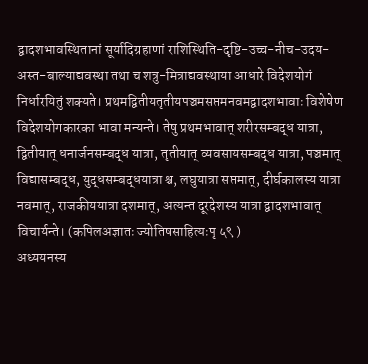द्वादशभावस्थितानां सूर्यादिग्रहाणां राशिस्थिति-दृष्टि-उच्च-नीच-उदय-अस्त-बाल्याद्यवस्था तथा च शत्रु-मित्राद्यवस्थाया आधारे विदेशयोगं निर्धारयितुं शक्यते। प्रथमद्वितीयतृतीयपञ्चमसप्तमनवमद्वादशभावाः विशेषेण विदेशयोगकारका भावा मन्यन्ते। तेषु प्रथमभावात् शरीरसम्बद्ध यात्रा, द्वितीयात् धनार्जनसम्बद्ध यात्रा, तृतीयात् व्यवसायसम्बद्ध यात्रा, पञ्चमात् विद्यासम्बद्ध, युद्धसम्बद्धयात्रा श्च, लघुयात्रा सप्तमात्, दीर्घकालस्य यात्रा नवमात्, राजकीययात्रा दशमात्, अत्यन्त दूरदेशस्य यात्रा द्वादशभावात् विचार्यन्ते। (कपिलअज्ञातः ज्योतिषसाहित्यःपृ ५९ )
अध्ययनस्य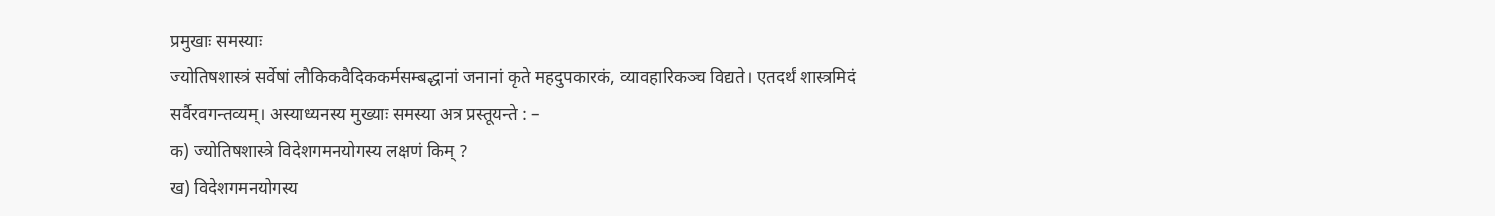प्रमुखाः समस्याः
ज्योतिषशास्त्रं सर्वेषां लौकिकवैदिककर्मसम्बद्धानां जनानां कृते महदुपकारकं, व्यावहारिकञ्च विद्यते। एतदर्थं शास्त्रमिदं सर्वैरवगन्तव्यम्। अस्याध्यनस्य मुख्याः समस्या अत्र प्रस्तूयन्ते : –
क) ज्योतिषशास्त्रे विदेशगमनयोगस्य लक्षणं किम् ?
ख) विदेशगमनयोगस्य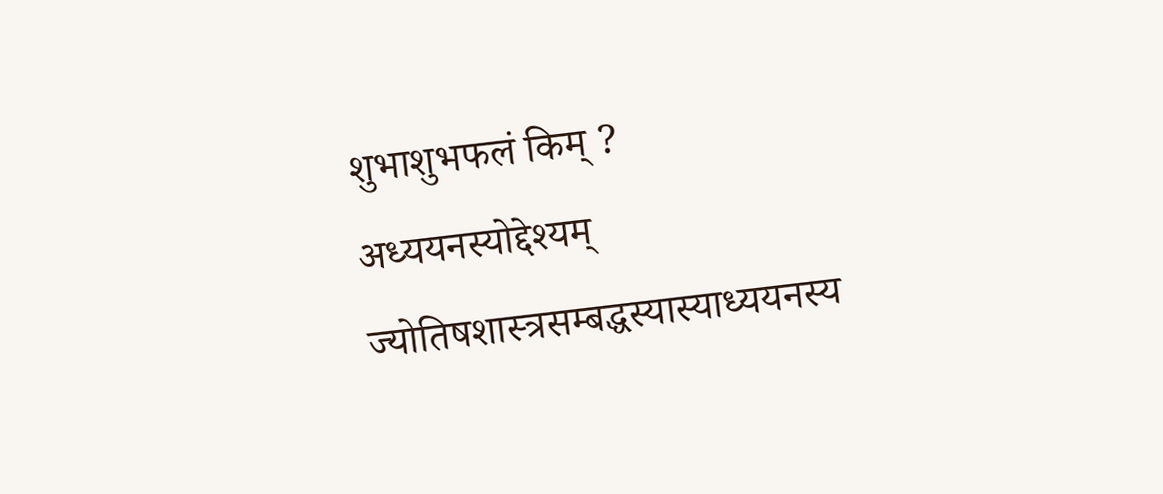शुभाशुभफलं किम् ?
अध्ययनस्योद्देश्यम्
ज्योतिषशास्त्रसम्बद्धस्यास्याध्ययनस्य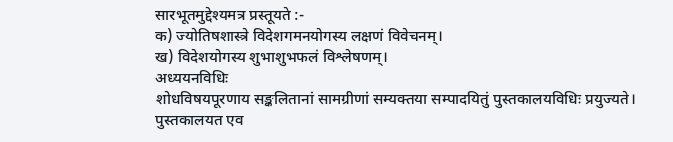सारभूतमुद्देश्यमत्र प्रस्तूयते :-
क) ज्योतिषशास्त्रे विदेशगमनयोगस्य लक्षणं विवेचनम्।
ख) विदेशयोगस्य शुभाशुभफलं विश्लेषणम्।
अध्ययनविधिः
शोधविषयपूरणाय सङ्कलितानां सामग्रीणां सम्यक्तया सम्पादयितुं पुस्तकालयविधिः प्रयुज्यते। पुस्तकालयत एव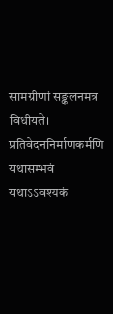सामग्रीणां सङ्कलनमत्र विधीयते। प्रतिवेदननिर्माणकर्मणि यथासम्भवं यथाऽऽवश्यकं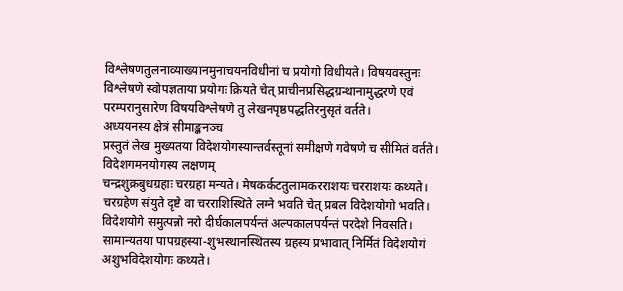विश्लेषणतुलनाव्याख्यानमुनाचयनविधीनां च प्रयोगो विधीयते। विषयवस्तुनः विश्लेषणे स्वोपज्ञताया प्रयोगः क्रियते चेत् प्राचीनप्रसिद्धग्रन्थानामुद्धरणे एवं परम्परानुसारेण विषयविश्लेषणे तु लेखनपृष्ठपद्धतिरनुसृतं वर्तते।
अध्ययनस्य क्षेत्रं सीमाङ्कनञ्च
प्रस्तुतं लेख मुख्यतया विदेशयोगस्यान्तर्वस्तूनां समीक्षणे गवेषणे च सीमितं वर्तते।
विदेशगमनयोगस्य लक्षणम्
चन्द्रशुक्रबुधग्रहाः चरग्रहा मन्यते। मेषकर्कटतुलामकरराशयः चरराशयः कथ्यते। चरग्रहेण संयुते दृष्टे वा चरराशिस्थिते लग्ने भवति चेत् प्रबल विदेशयोगो भवति। विदेशयोगे समुत्पन्नो नरो दीर्घकालपर्यन्तं अल्पकालपर्यन्तं परदेशे निवसति। सामान्यतया पापग्रहस्या-शुभस्थानस्थितस्य ग्रहस्य प्रभावात् निर्मितं विदेशयोगं अशुभविदेशयोगः कथ्यते।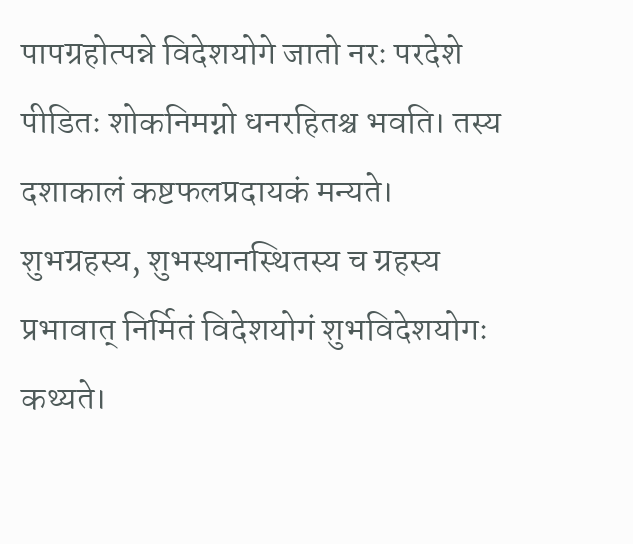पापग्रहोत्पन्ने विदेशयोगे जातो नरः परदेशे पीडितः शोकनिमग्नो धनरहितश्च भवति। तस्य दशाकालं कष्टफलप्रदायकं मन्यते। शुभग्रहस्य, शुभस्थानस्थितस्य च ग्रहस्य प्रभावात् निर्मितं विदेशयोगं शुभविदेशयोगः कथ्यते।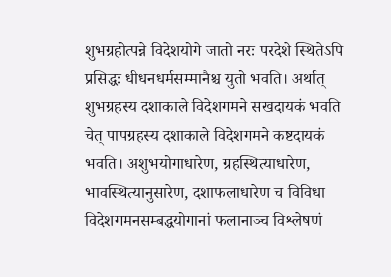शुभग्रहोत्पन्ने विदेशयोगे जातो नरः परदेशे स्थितेऽपि प्रसिद्धः धीधनधर्मसम्मानैश्च युतो भवति। अर्थात् शुभग्रहस्य दशाकाले विदेशगमने सखदायकं भवति चेत् पापग्रहस्य दशाकाले विदेशगमने कष्टदायकं भवति। अशुभयोगाधारेण, ग्रहस्थित्याधारेण, भावस्थित्यानुसारेण, दशाफलाधारेण च विविधा विदेशगमनसम्बद्धयोगानां फलानाञ्च विश्लेषणं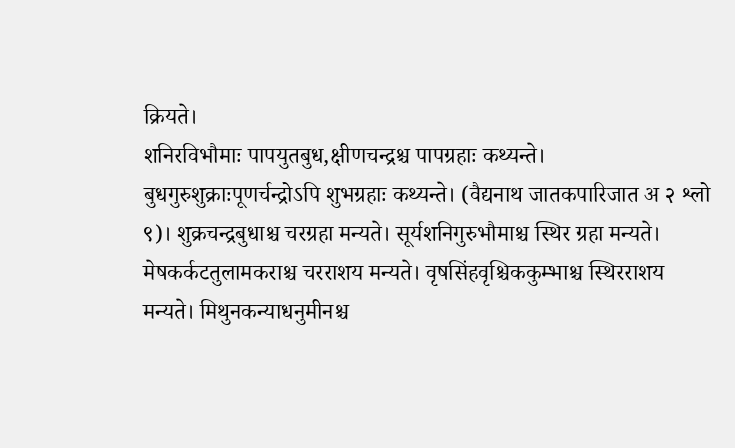क्रियते।
शनिरविभौमाः पापयुतबुध,क्षीणचन्द्रश्च पापग्रहाः कथ्यन्ते। बुधगुरुशुक्राःपूणर्चन्द्रोऽपि शुभग्रहाः कथ्यन्ते। (वैद्यनाथ जातकपारिजात अ २ श्लो ९)। शुक्रचन्द्रबुधाश्च चरग्रहा मन्यते। सूर्यशनिगुरुभौमाश्च स्थिर ग्रहा मन्यते। मेषकर्कटतुलामकराश्च चरराशय मन्यते। वृषसिंहवृश्चिककुम्भाश्च स्थिरराशय मन्यते। मिथुनकन्याधनुमीनश्च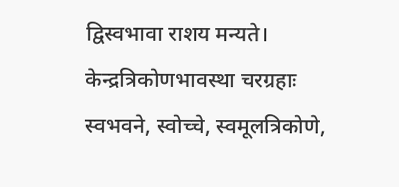द्विस्वभावा राशय मन्यते। केन्द्रत्रिकोणभावस्था चरग्रहाः स्वभवने, स्वोच्चे, स्वमूलत्रिकोणे,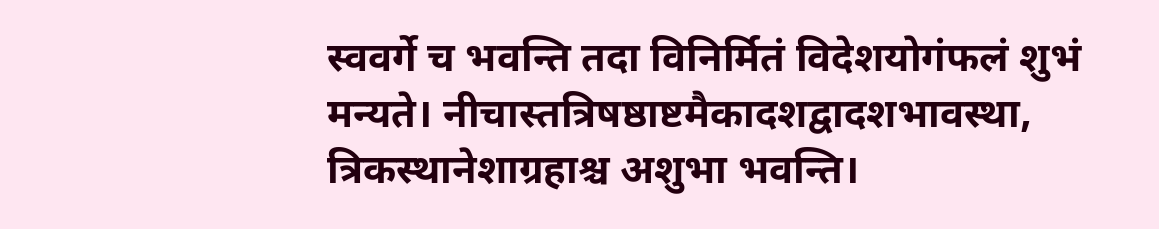स्ववर्गे च भवन्ति तदा विनिर्मितं विदेशयोगंफलं शुभं मन्यते। नीचास्तत्रिषष्ठाष्टमैकादशद्वादशभावस्था, त्रिकस्थानेशाग्रहाश्च अशुभा भवन्ति।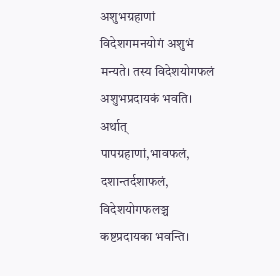अशुभग्रहाणां विदेशगमनयोगं अशुभं मन्यते। तस्य विदेशयोगफलं अशुभप्रदायकं भवति। अर्थात् पापग्रहाणां,भावफलं, दशान्तर्दशाफलं, विदेशयोगफलञ्च कष्टप्रदायका भवन्ति।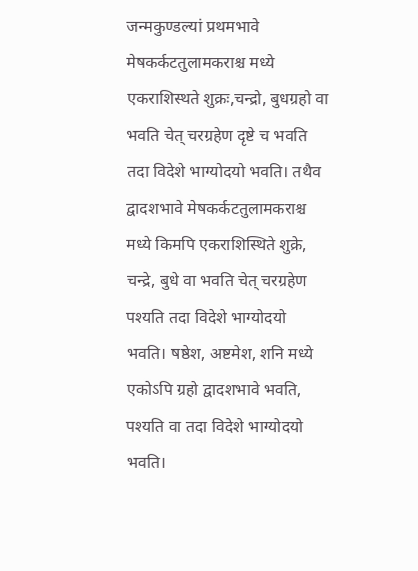जन्मकुण्डल्यां प्रथमभावे मेषकर्कटतुलामकराश्च मध्ये एकराशिस्थते शुक्रः,चन्द्रो, बुधग्रहो वा भवति चेत् चरग्रहेण दृष्टे च भवति तदा विदेशे भाग्योदयो भवति। तथैव द्वादशभावे मेषकर्कटतुलामकराश्च मध्ये किमपि एकराशिस्थिते शुक्रे, चन्द्रे, बुधे वा भवति चेत् चरग्रहेण पश्यति तदा विदेशे भाग्योदयो भवति। षष्ठेश, अष्टमेश, शनि मध्ये एकोऽपि ग्रहो द्वादशभावे भवति, पश्यति वा तदा विदेशे भाग्योदयो भवति।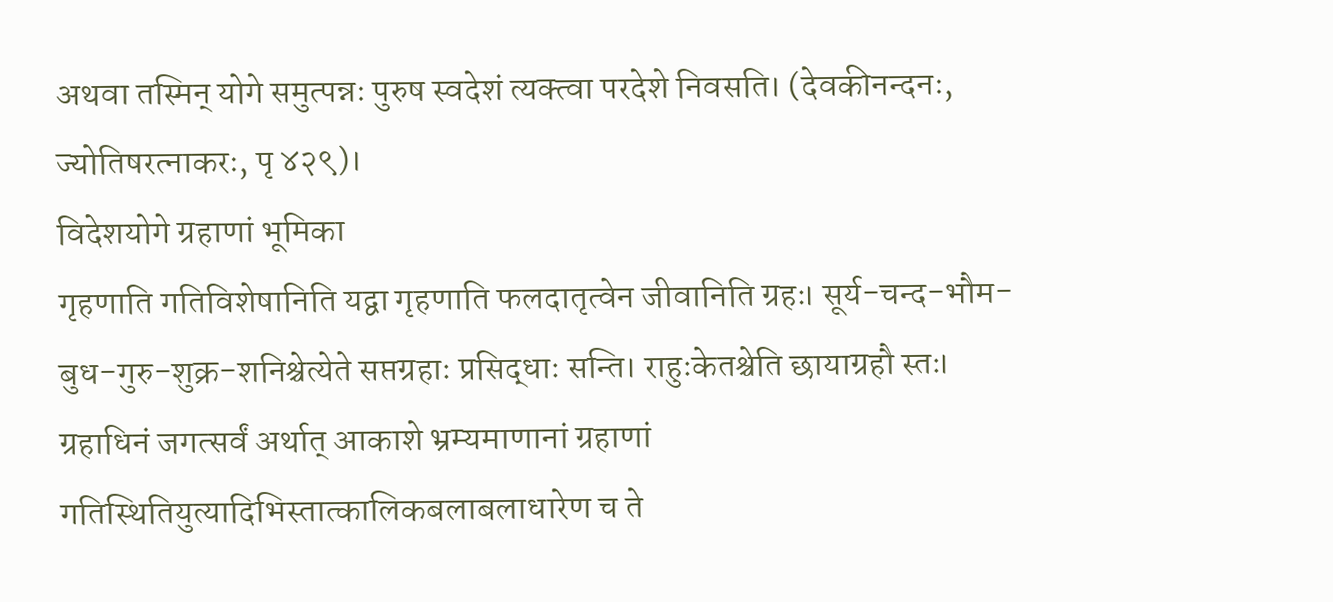अथवा तस्मिन् योगे समुत्पन्नः पुरुष स्वदेशं त्यक्त्वा परदेशे निवसति। (देवकीनन्दनः, ज्योतिषरत्नाकरः, पृ ४२९)।
विदेशयोगे ग्रहाणां भूमिका
गृहणाति गतिविशेषानिति यद्वा गृहणाति फलदातृत्वेन जीवानिति ग्रहः। सूर्य-चन्द-भौम-बुध-गुरु-शुक्र-शनिश्चेत्येते सप्तग्रहाः प्रसिद्धाः सन्ति। राहुःकेतश्चेति छायाग्रहौ स्तः। ग्रहाधिनं जगत्सर्वं अर्थात् आकाशे भ्रम्यमाणानां ग्रहाणां गतिस्थितियुत्यादिभिस्तात्कालिकबलाबलाधारेण च ते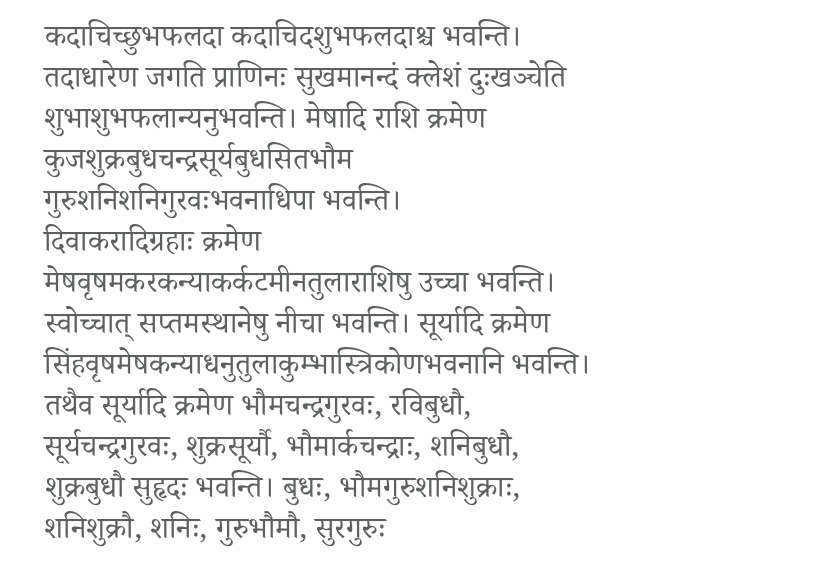कदाचिच्छुभफलदा कदाचिदशुभफलदाश्च भवन्ति। तदाधारेण जगति प्राणिनः सुखमानन्दं क्लेशं दुःखञ्चेति शुभाशुभफलान्यनुभवन्ति। मेषादि राशि क्रमेण कुजशुक्रबुधचन्द्रसूर्यबुधसितभौम गुरुशनिशनिगुरवःभवनाधिपा भवन्ति।
दिवाकरादिग्रहाः क्रमेण मेषवृषमकरकन्याकर्कटमीनतुलाराशिषु उच्चा भवन्ति। स्वोच्चात् सप्तमस्थानेषु नीचा भवन्ति। सूर्यादि क्रमेण सिंहवृषमेषकन्याधनुतुलाकुम्भास्त्रिकोणभवनानि भवन्ति। तथैव सूर्यादि क्रमेण भौमचन्द्रगुरवः, रविबुधौ, सूर्यचन्द्रगुरवः, शुक्रसूर्यौ, भौमार्कचन्द्राः, शनिबुधौ, शुक्रबुधौ सुहृदः भवन्ति। बुधः, भौमगुरुशनिशुक्राः, शनिशुक्रौ, शनिः, गुरुभौमौ, सुरगुरुः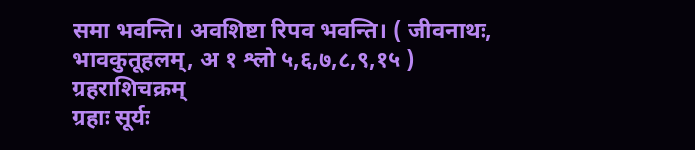समा भवन्ति। अवशिष्टा रिपव भवन्ति। ( जीवनाथः, भावकुतूहलम्, अ १ श्लो ५,६,७,८,९,१५ )
ग्रहराशिचक्रम्
ग्रहाः सूर्यः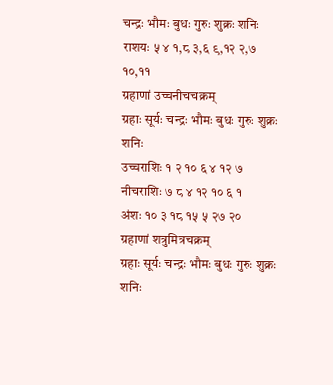चन्द्रः भौमः बुधः गुरुः शुक्रः शनिः
राशयः ५ ४ १,८ ३,६ ९,१२ २,७ १०,११
ग्रहाणां उच्चनीचचक्रम्
ग्रहाः सूर्यः चन्द्रः भौमः बुधः गुरुः शुक्रः शनिः
उच्चराशिः १ २ १० ६ ४ १२ ७
नीचराशिः ७ ८ ४ १२ १० ६ १
अंशः १० ३ १८ १५ ५ २७ २०
ग्रहाणां शत्रुमित्रचक्रम्
ग्रहाः सूर्यः चन्द्रः भौमः बुधः गुरुः शुक्रः शनिः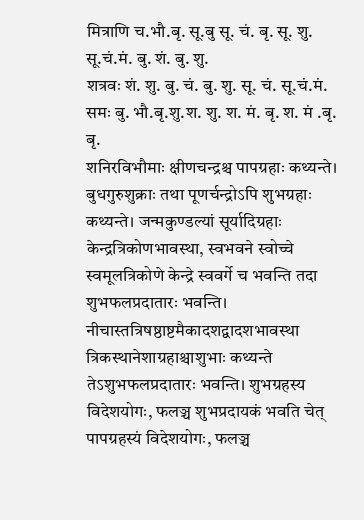मित्राणि च.भौ.बृ. सू.बु सू. चं. बृ. सू. शु. सू.चं.मं. बु. शं. बु. शु.
शत्रवः शं. शु. बु. चं. बु. शु. सू. चं. सू.चं.मं.
समः बु. भौ.बृ.शु.श. शु. श. मं. बृ. श. मं .बृ. बृ.
शनिरविभौमाः क्षीणचन्द्रश्च पापग्रहाः कथ्यन्ते। बुधगुरुशुक्राः तथा पूणर्चन्द्रोऽपि शुभग्रहाः कथ्यन्ते। जन्मकुण्डल्यां सूर्यादिग्रहाः केन्द्रत्रिकोणभावस्था, स्वभवने स्वोच्चे स्वमूलत्रिकोणे केन्द्रे स्ववर्गे च भवन्ति तदा शुभफलप्रदातारः भवन्ति। नीचास्तत्रिषष्ठाष्टमैकादशद्वादशभावस्था त्रिकस्थानेशाग्रहाश्चाशुभाः कथ्यन्ते तेऽशुभफलप्रदातारः भवन्ति। शुभग्रहस्य विदेशयोगः, फलञ्च शुभप्रदायकं भवति चेत् पापग्रहस्यं विदेशयोगः, फलञ्च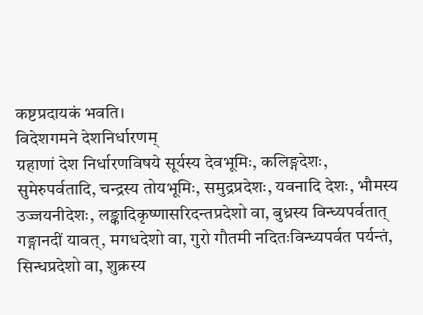कष्टप्रदायकं भवति।
विदेशगमने देशनिर्धारणम्
ग्रहाणां देश निर्धारणविषये सूर्यस्य देवभूमिः, कलिङ्गदेशः, सुमेरुपर्वतादि, चन्द्रस्य तोयभूमिः, समुद्रप्रदेशः, यवनादि देशः, भौमस्य उज्जयनीदेशः, लङ्कादिकृष्णासरिदन्तप्रदेशो वा, बुध्रस्य विन्ध्यपर्वतात् गङ्गानदीं यावत्, मगधदेशो वा, गुरो गौतमी नदितःविन्ध्यपर्वत पर्यन्तं, सिन्धप्रदेशो वा, शुक्रस्य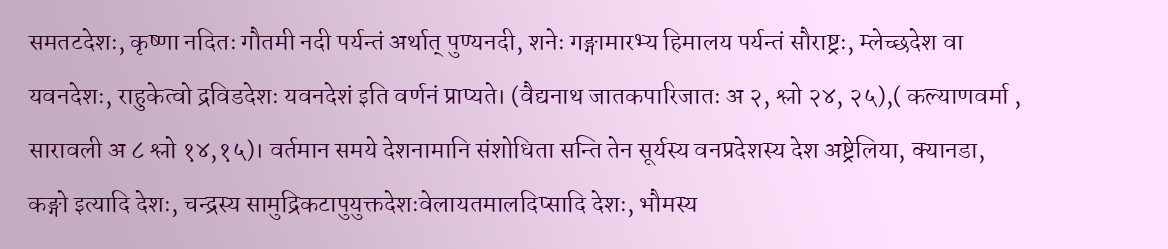समतटदेशः, कृष्णा नदितः गौतमी नदी पर्यन्तं अर्थात् पुण्यनदी, शनेः गङ्गामारभ्य हिमालय पर्यन्तं सौराष्ट्रः, म्लेच्छदेश वा यवनदेशः, राहुकेत्वो द्रविडदेशः यवनदेशं इति वर्णनं प्राप्यते। (वैद्यनाथ जातकपारिजातः अ २, श्लो २४, २५),( कल्याणवर्मा , सारावली अ ८ श्लो १४,१५)। वर्तमान समये देशनामानि संशोधिता सन्ति तेन सूर्यस्य वनप्रदेशस्य देश अष्ट्रेलिया, क्यानडा, कङ्गो इत्यादि देशः, चन्द्रस्य सामुद्रिकटापुयुक्तदेशःवेलायतमालदिप्सादि देशः, भौमस्य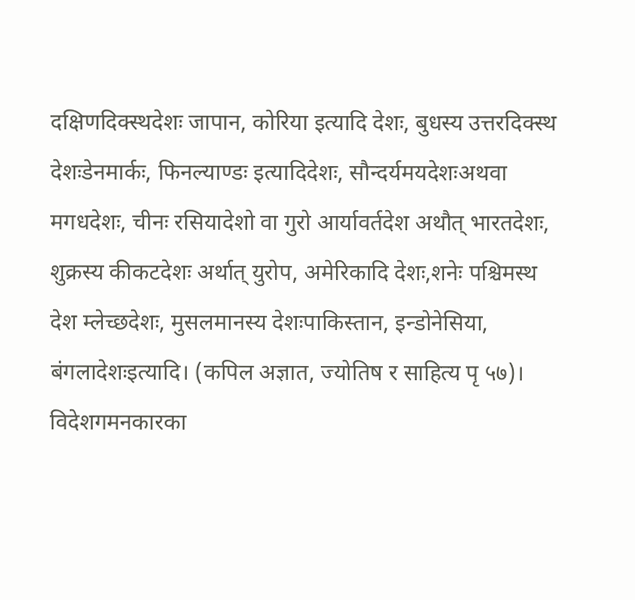दक्षिणदिक्स्थदेशः जापान, कोरिया इत्यादि देशः, बुधस्य उत्तरदिक्स्थ देशःडेनमार्कः, फिनल्याण्डः इत्यादिदेशः, सौन्दर्यमयदेशःअथवा मगधदेशः, चीनः रसियादेशो वा गुरो आर्यावर्तदेश अथौत् भारतदेशः, शुक्रस्य कीकटदेशः अर्थात् युरोप, अमेरिकादि देशः,शनेः पश्चिमस्थ देश म्लेच्छदेशः, मुसलमानस्य देशःपाकिस्तान, इन्डोनेसिया, बंगलादेशःइत्यादि। (कपिल अज्ञात, ज्योतिष र साहित्य पृ ५७)।
विदेशगमनकारका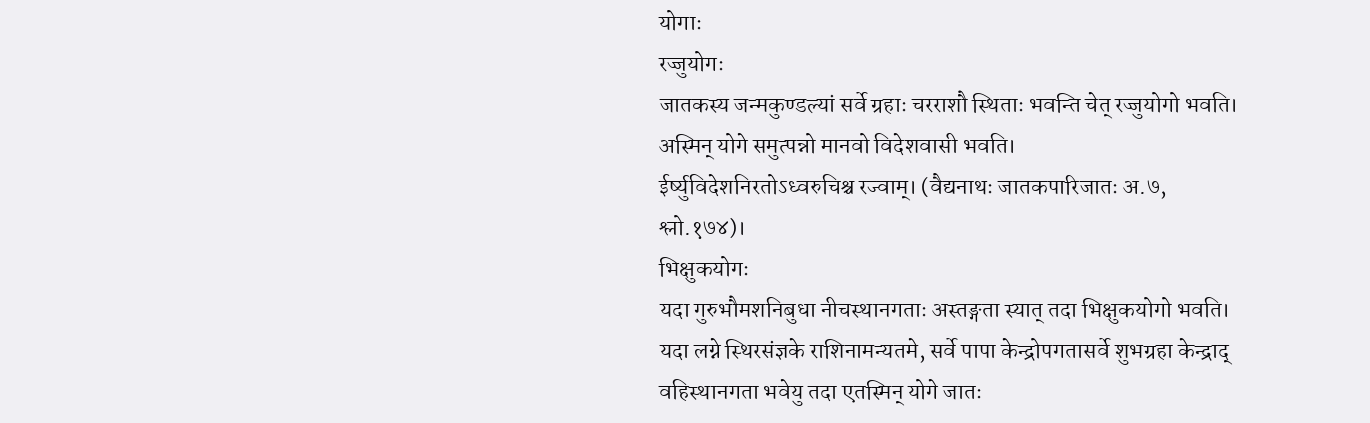योगाः
रज्जुयोगः
जातकस्य जन्मकुण्डल्यां सर्वे ग्रहाः चरराशौ स्थिताः भवन्ति चेत् रज्जुयोगो भवति। अस्मिन् योगे समुत्पन्नो मानवो विदेशवासी भवति।
ईर्ष्युविदेशनिरतोऽध्वरुचिश्च रज्वाम्। (वैद्यनाथः जातकपारिजातः अ.७, श्लो.१७४)।
भिक्षुकयोगः
यदा गुरुभौमशनिबुधा नीचस्थानगताः अस्तङ्गता स्यात् तदा भिक्षुकयोगो भवति।
यदा लग्ने स्थिरसंज्ञके राशिनामन्यतमे, सर्वे पापा केन्द्रोपगतासर्वे शुभग्रहा केन्द्राद् वहिस्थानगता भवेयु तदा एतस्मिन् योगे जातः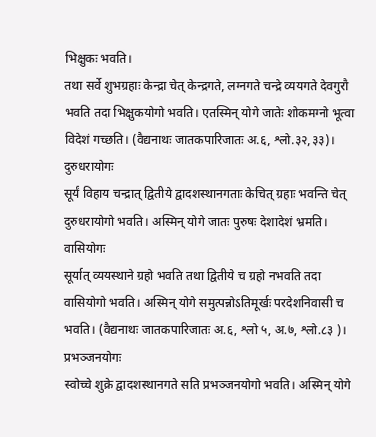भिक्षुकः भवति।
तथा सर्वे शुभग्रहाः केन्द्रा चेत् केन्द्रगते, लग्नगते चन्द्रे व्ययगते देवगुरौ भवति तदा भिक्षुकयोगो भवति। एतस्मिन् योगे जातेः शोकमग्नो भूत्वा विदेशं गच्छति। (वैद्यनाथः जातकपारिजातः अ.६, श्लो.३२,३३)।
दुरुधरायोगः
सूर्यं विहाय चन्द्रात् द्वितीये द्वादशस्थानगताः केचित् ग्रहाः भवन्ति चेत् दुरुधरायोगो भवति। अस्मिन् योगे जातः पुरुषः देशादेशं भ्रमति।
वासियोगः
सूर्यात् व्ययस्थाने ग्रहो भवति तथा द्वितीये च ग्रहो नभवति तदा वासियोगो भवति। अस्मिन् योगे समुत्पन्नोऽतिमूर्खः परदेशनिवासी च भवति। (वैद्यनाथः जातकपारिजातः अ.६, श्लो ५, अ.७, श्लो.८३ )।
प्रभञ्जनयोगः
स्वोच्चे शुक्रे द्वादशस्थानगते सति प्रभञ्जनयोगो भवति। अस्मिन् योगे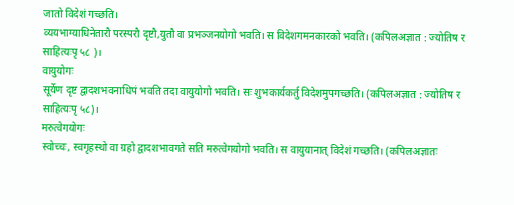जातो विदेशं गच्छति।
व्ययभाग्याधिनेतारौ परस्परौ दृष्टौ,युतौ वा प्रभञ्जनयोगो भवति। स विदेशगमनकारको भवति। (कपिलअज्ञात : ज्योतिष र साहित्यःपृ ५८ )।
वायुयोगः
सूर्येण दृष्ट द्वादशभवनाधिपं भवति तदा वायुयोगो भवति। सः शुभकार्यकर्तु विदेशमुपगच्छति। (कपिलअज्ञात : ज्योतिष र साहित्यःपृ ५८)।
मरुत्वेगयोगः
स्वोच्चः, स्वगृहस्थो वा ग्रहो द्वादशभावगते सति मरुत्वेगयोगो भवति। स वायुयानात् विदेशं गच्छति। (कपिलअज्ञातः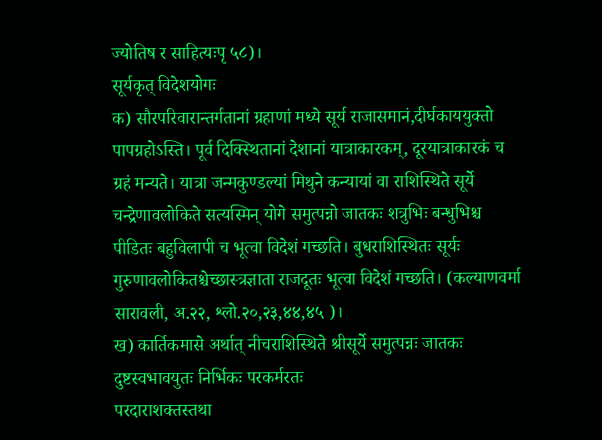ज्योतिष र साहित्यःपृ ५८)।
सूर्यकृत् विदेशयोगः
क) सौरपरिवारान्तर्गतानां ग्रहाणां मध्ये सूर्य राजासमानं,दीर्घकाययुक्तो पापग्रहोऽस्ति। पूर्व दिक्स्थितानां देशानां यात्राकारकम्, दूरयात्राकारकं च ग्रहं मन्यते। यात्रा जन्मकुण्डल्यां मिथुने कन्यायां वा राशिस्थिते सूर्ये चन्द्रेणावलोकिते सत्यस्मिन् योगे समुत्पन्नो जातकः शत्रुभिः बन्धुभिश्च पीडितः बहुविलापी च भूत्वा विदेशं गच्छति। बुधराशिस्थितः सूर्यः गुरुणावलोकितश्चेच्छास्त्रज्ञाता राजदूतः भूत्वा विदेशं गच्छति। (कल्याणवर्मा सारावली, अ.२२, श्लो.२०,२३,४४,४५ )।
ख) कार्तिकमासे अर्थात् नीचराशिस्थिते श्रीसूर्ये समुत्पन्नः जातकः दुष्टस्वभावयुतः निर्भिकः परकर्मरतः
परदाराशक्तस्तथा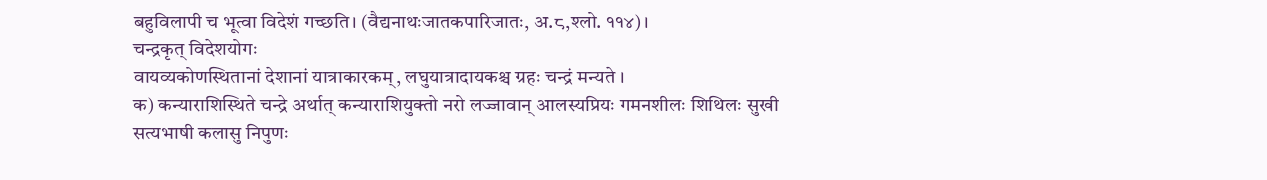बहुविलापी च भूत्वा विदेशं गच्छति। (वैद्यनाथःजातकपारिजातः, अ.८,श्लो. ११४)।
चन्द्रकृत् विदेशयोगः
वायव्यकोणस्थितानां देशानां यात्राकारकम्, लघुयात्रादायकश्च ग्रहः चन्द्रं मन्यते ।
क) कन्याराशिस्थिते चन्द्रे अर्थात् कन्याराशियुक्तो नरो लज्जावान् आलस्यप्रियः गमनशीलः शिथिलः सुखी
सत्यभाषी कलासु निपुणः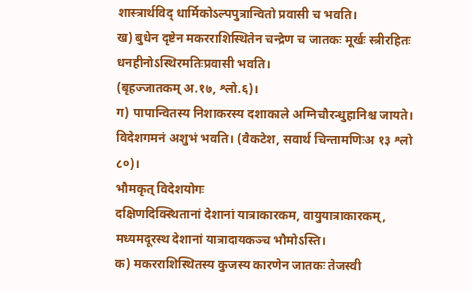शास्त्रार्थविद् धार्मिकोऽल्पपुत्रान्वितो प्रवासी च भवति।
ख) बुधेन दृष्टेन मकरराशिस्थितेन चन्द्रेण च जातकः मूर्खः स्त्रीरहितः धनहीनोऽस्थिरमतिःप्रवासी भवति।
(बृहज्जातकम् अ.१७, श्लो.६)।
ग) पापान्वितस्य निशाकरस्य दशाकाले अग्निचौरन्धुहानिश्च जायते। विदेशगमनं अशुभं भवति। (वैकटेश, सवार्थ चिन्तामणिःअ १३ श्लो ८०)।
भौमकृत् विदेशयोगः
दक्षिणदिक्स्थितानां देशानां यात्राकारकम, वायुयात्राकारकम्, मध्यमदूरस्थ देशानां यात्रादायकञ्च भौमोऽस्ति।
क) मकरराशिस्थितस्य कुजस्य कारणेन जातकः तेजस्वी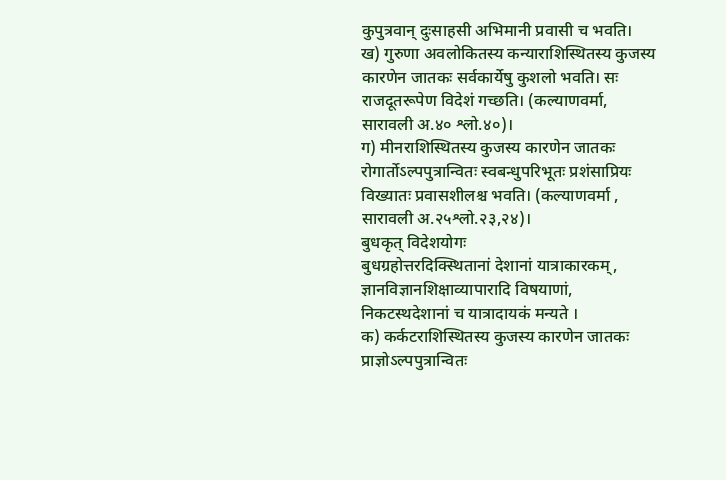कुपुत्रवान् दुःसाहसी अभिमानी प्रवासी च भवति।
ख) गुरुणा अवलोकितस्य कन्याराशिस्थितस्य कुजस्य कारणेन जातकः सर्वकार्येषु कुशलो भवति। सः
राजदूतरूपेण विदेशं गच्छति। (कल्याणवर्मा, सारावली अ.४० श्लो.४०)।
ग) मीनराशिस्थितस्य कुजस्य कारणेन जातकः रोगार्तोऽल्पपुत्रान्वितः स्वबन्धुपरिभूतः प्रशंसाप्रियः विख्यातः प्रवासशीलश्च भवति। (कल्याणवर्मा , सारावली अ.२५श्लो.२३,२४)।
बुधकृत् विदेशयोगः
बुधग्रहोत्तरदिक्स्थितानां देशानां यात्राकारकम्, ज्ञानविज्ञानशिक्षाव्यापारादि विषयाणां, निकटस्थदेशानां च यात्रादायकं मन्यते ।
क) कर्कटराशिस्थितस्य कुजस्य कारणेन जातकः प्राज्ञोऽल्पपुत्रान्वितः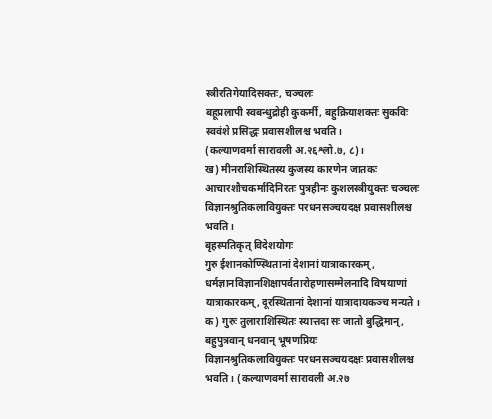स्त्रीरतिगेयादिसक्तः, चञ्चलः
बहूप्रलापी स्वबन्धुद्रोही कुकर्मी, बहुक्रियाशक्तः सुकविः स्ववंशे प्रसिद्धः प्रवासशीलश्च भवति।
(कल्याणवर्मा सारावली अ.२६श्लो.७, ८)।
ख) मीनराशिस्थितस्य कुजस्य कारणेन जातकः आचारशौचकर्मादिनिरतः पुत्रहीनः कुशलस्त्रीयुक्तः चञ्चलः विज्ञानश्रुतिकलावियुक्तः परधनसञ्चयदक्ष प्रवासशीलश्च भवति।
बृहस्पतिकृत् विदेशयोगः
गुरु ईशानकोण्स्थितानां देशानां यात्राकारकम् , धर्मज्ञानविज्ञानशिक्षापर्वतारोहणासम्मेलनादि विषयाणां यात्राकारकम्, दूरस्थितानां देशानां यात्रादायकञ्च मन्यते ।
क) गुरुः तुलाराशिस्थितः स्यात्तदा सः जातो बुद्धिमान्, बहुपुत्रवान् धनवान् भूषणप्रियः
विज्ञानश्रुतिकलावियुक्तः परधनसञ्चयदक्षः प्रवासशीलश्च भवति। (कल्याणवर्मा सारावली अ.२७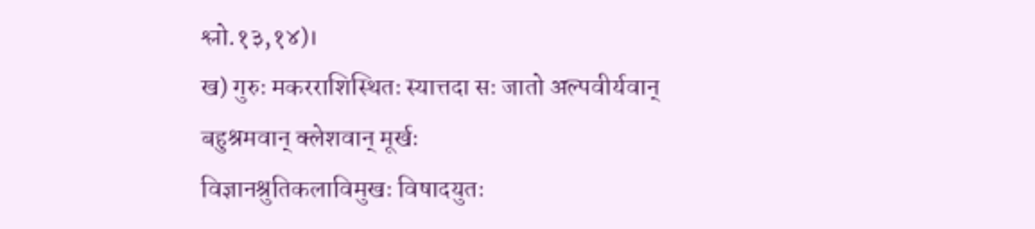श्लो.१३,१४)।
ख) गुरुः मकरराशिस्थितः स्यात्तदा सः जातो अल्पवीर्यवान् बहुश्रमवान् क्लेशवान् मूर्खः
विज्ञानश्रुतिकलाविमुखः विषादयुतः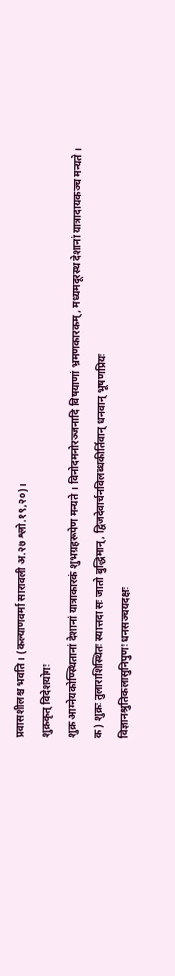प्रवासशीलश्च भवति। (कल्याणवर्मा सारावली अ.२७ श्लो.१९,२०)।
शुक्रकृत् विदेशयोगः
शुक्र आग्नेयकोण्स्थितानां देशानां यात्राकारकं शुभग्रहरूपेण मन्यते । विनोदमनोरञ्जनादि विषयाणां भ्रमणकारकम्, मध्यमदूरस्थ देशानां यात्रादायकञ्च मन्यते ।
क) शुक्रः तुलाराशिस्थितः स्यात्तदा सः जातो बुद्धिमान्, द्विजदेवार्चनविलब्धकीर्तिवान् धनवान् भूषणप्रियः
विज्ञानश्रुतिकलासुनिपुणः धनसञ्चयदक्षः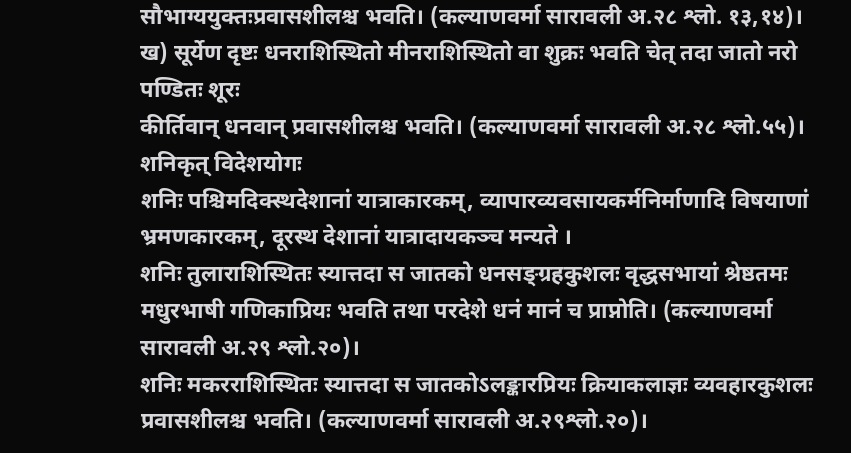सौभाग्ययुक्तःप्रवासशीलश्च भवति। (कल्याणवर्मा सारावली अ.२८ श्लो. १३,१४)।
ख) सूर्येण दृष्टः धनराशिस्थितो मीनराशिस्थितो वा शुक्रः भवति चेत् तदा जातो नरो पण्डितः शूरः
कीर्तिवान् धनवान् प्रवासशीलश्च भवति। (कल्याणवर्मा सारावली अ.२८ श्लो.५५)।
शनिकृत् विदेशयोगः
शनिः पश्चिमदिक्स्थदेशानां यात्राकारकम्, व्यापारव्यवसायकर्मनिर्माणादि विषयाणां भ्रमणकारकम्, दूरस्थ देशानां यात्रादायकञ्च मन्यते ।
शनिः तुलाराशिस्थितः स्यात्तदा स जातको धनसङ्ग्रहकुशलः वृद्धसभायां श्रेष्ठतमः मधुरभाषी गणिकाप्रियः भवति तथा परदेशे धनं मानं च प्राप्नोति। (कल्याणवर्मा सारावली अ.२९ श्लो.२०)।
शनिः मकरराशिस्थितः स्यात्तदा स जातकोऽलङ्कारप्रियः क्रियाकलाज्ञः व्यवहारकुशलः प्रवासशीलश्च भवति। (कल्याणवर्मा सारावली अ.२९श्लो.२०)।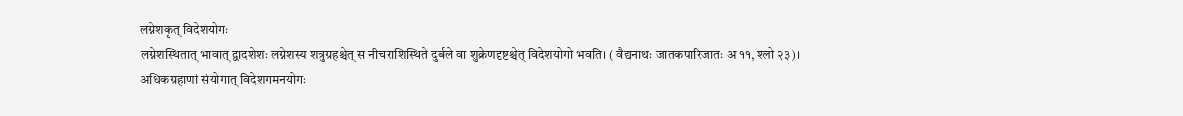लग्नेशकृत् विदेशयोगः
लग्नेशस्थितात् भावात् द्वादशेशः लग्नेशस्य शत्रुग्रहश्चेत् स नीचराशिस्थिते दुर्बले वा शुक्रेणदृष्टश्चेत् विदेशयोगो भवति। ( वैद्यनाथः जातकपारिजातः अ ११, श्लो २३)।
अधिकग्रहाणां संयोगात् विदेशगमनयोगः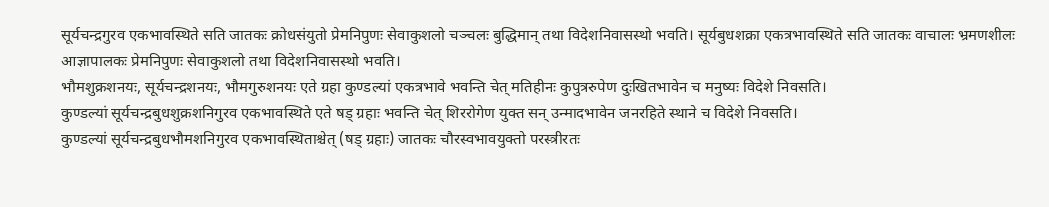सूर्यचन्द्रगुरव एकभावस्थिते सति जातकः क्रोधसंयुतो प्रेमनिपुणः सेवाकुशलो चञ्चलः बुद्धिमान् तथा विदेशनिवासस्थो भवति। सूर्यबुधशक्रा एकत्रभावस्थिते सति जातकः वाचालः भ्रमणशीलः आज्ञापालकः प्रेमनिपुणः सेवाकुशलो तथा विदेशनिवासस्थो भवति।
भौमशुक्रशनयः, सूर्यचन्द्रशनयः, भौमगुरुशनयः एते ग्रहा कुण्डल्यां एकत्रभावे भवन्ति चेत् मतिहीनः कुपुत्ररुपेण दुःखितभावेन च मनुष्यः विदेशे निवसति।
कुण्डल्यां सूर्यचन्द्रबुधशुक्रशनिगुरव एकभावस्थिते एते षड् ग्रहाः भवन्ति चेत् शिररोगेण युक्त सन् उन्मादभावेन जनरहिते स्थाने च विदेशे निवसति।
कुण्डल्यां सूर्यचन्द्रबुधभौमशनिगुरव एकभावस्थिताश्चेत् (षड् ग्रहाः) जातकः चौरस्वभावयुक्तो परस्त्रीरतः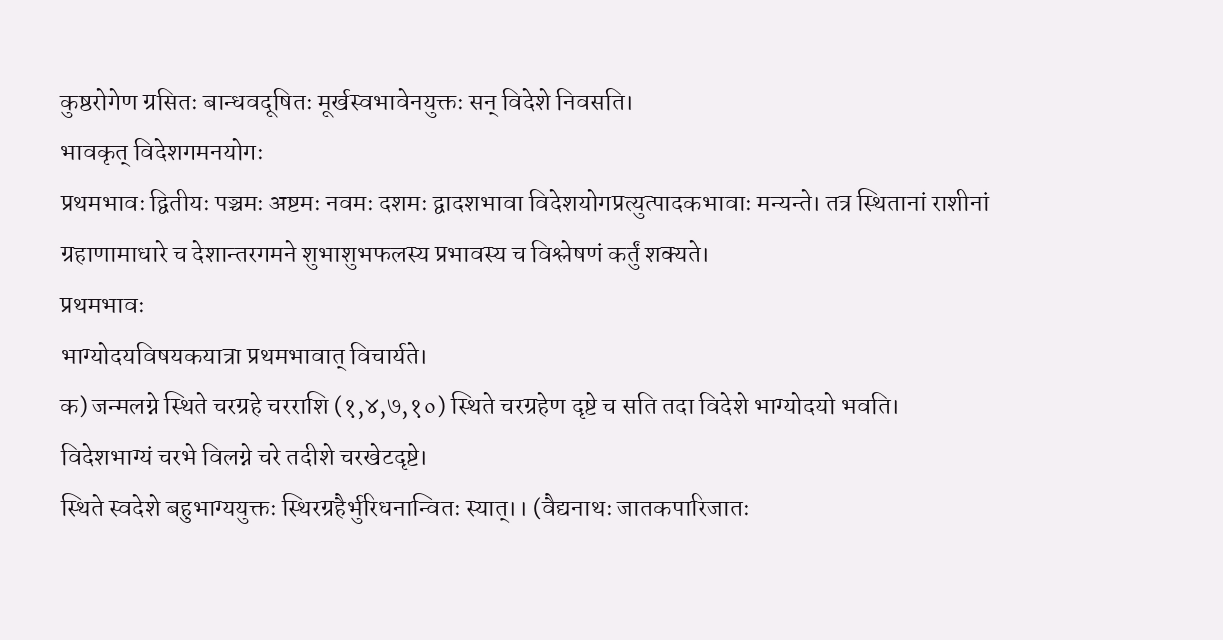कुष्ठरोगेण ग्रसितः बान्धवदूषितः मूर्खस्वभावेनयुक्तः सन् विदेशे निवसति।
भावकृत् विदेशगमनयोगः
प्रथमभावः द्वितीयः पञ्चमः अष्टमः नवमः दशमः द्वादशभावा विदेशयोगप्रत्युत्पादकभावाः मन्यन्ते। तत्र स्थितानां राशीनां ग्रहाणामाधारे च देशान्तरगमने शुभाशुभफलस्य प्रभावस्य च विश्लेषणं कर्तुं शक्यते।
प्रथमभावः
भाग्योदयविषयकयात्रा प्रथमभावात् विचार्यते।
क) जन्मलग्ने स्थिते चरग्रहे चरराशि (१,४,७,१०) स्थिते चरग्रहेण दृष्टे च सति तदा विदेशे भाग्योदयो भवति।
विदेशभाग्यं चरभे विलग्ने चरे तदीशे चरखेटदृष्टे।
स्थिते स्वदेशे बहुभाग्ययुक्तः स्थिरग्रहैर्भुरिधनान्वितः स्यात्।। (वैद्यनाथः जातकपारिजातः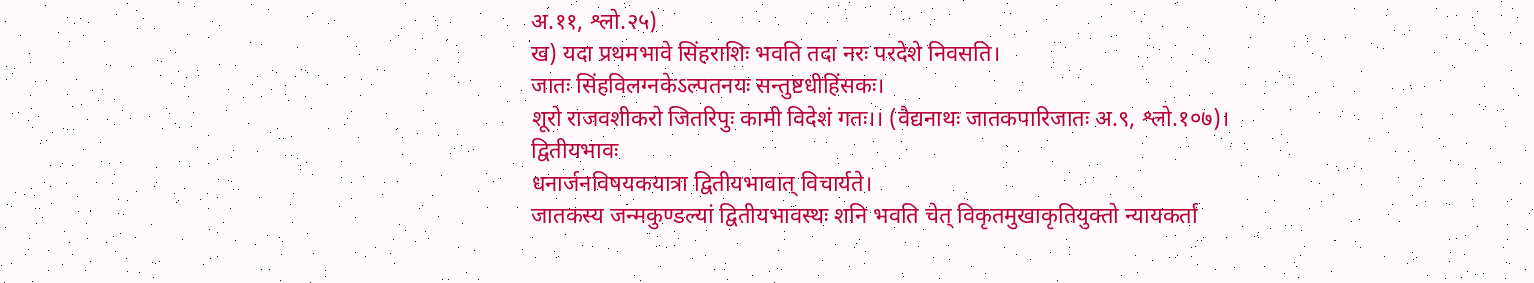अ.११, श्लो.२५)
ख) यदा प्रथमभावे सिंहराशिः भवति तदा नरः परदेशे निवसति।
जातः सिंहविलग्नकेऽल्पतनयः सन्तुष्टधीहिंसकः।
शूरो राजवशीकरो जितरिपुः कामी विदेशं गतः।। (वैद्यनाथः जातकपारिजातः अ.९, श्लो.१०७)।
द्वितीयभावः
धनार्जनविषयकयात्रा द्वितीयभावात् विचार्यते।
जातकस्य जन्मकुण्डल्यां द्वितीयभावस्थः शनि भवति चेत् विकृतमुखाकृतियुक्तो न्यायकर्ता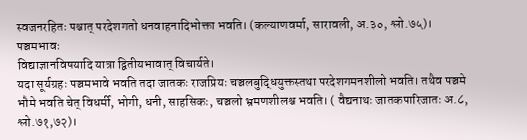स्वजनरहितः पश्चात् परदेशगतो धनवाहनादिभोक्ता भवति। (कल्याणवर्मा, सारावली, अ.३०, श्लो.७५)।
पञ्चमभावः
विद्याज्ञानविषयादि यात्रा द्वितीयभावात् विचार्यते।
यदा सूर्यग्रहः पञ्चमभावे भवति तदा जातकः राजप्रियः चञ्चलबुद्धियुक्तस्तथा परदेशगमनशीलो भवति। तथैव पञ्चमे भौमे भवति चेत् विधर्मी, भोगी, धनी, साहसिकः, चञ्चलो भ्रमणशीलश्च भवति। ( वैद्यनाथः जातकपारिजातः अ.८, श्लो.७१,७२)।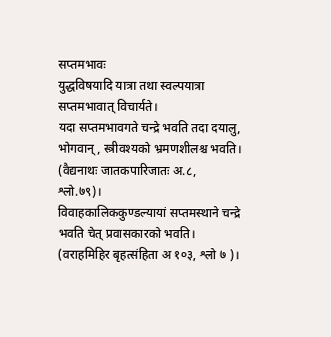सप्तमभावः
युद्धविषयादि यात्रा तथा स्वल्पयात्रा सप्तमभावात् विचार्यते।
यदा सप्तमभावगते चन्द्रे भवति तदा दयालु, भोगवान्, स्त्रीवश्यको भ्रमणशीलश्च भवति। (वैद्यनाथः जातकपारिजातः अ.८, श्लो.७९)।
विवाहकालिककुण्डल्यायां सप्तमस्थाने चन्द्रे भवति चेत् प्रवासकारको भवति। (वराहमिहिर बृहत्संहिता अ १०३, श्लो ७ )।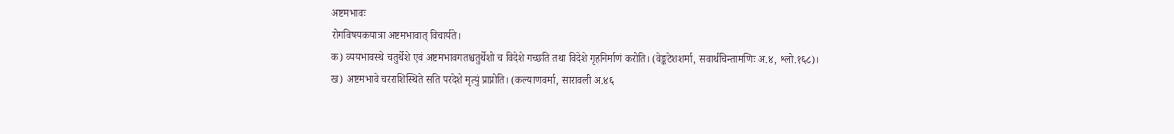अष्टमभावः
रोगविषयकयात्रा अष्टमभावात् विचार्यते।
क) व्ययभावस्थे चतुर्थेशे एवं अष्टमभावगतश्चतुर्थेशो च विदेशे गच्छति तथा विदेशे गृहनिर्माणं करोति। (वेङ्कटेशशर्मा, सवार्थचिन्तामणिः अ.४, श्लो.१६८)।
ख) अष्टमभावे चरराशिस्थिते सति परदेशे मृत्युं प्राप्नोति। (कल्याणवर्मा, सारावली अ.४६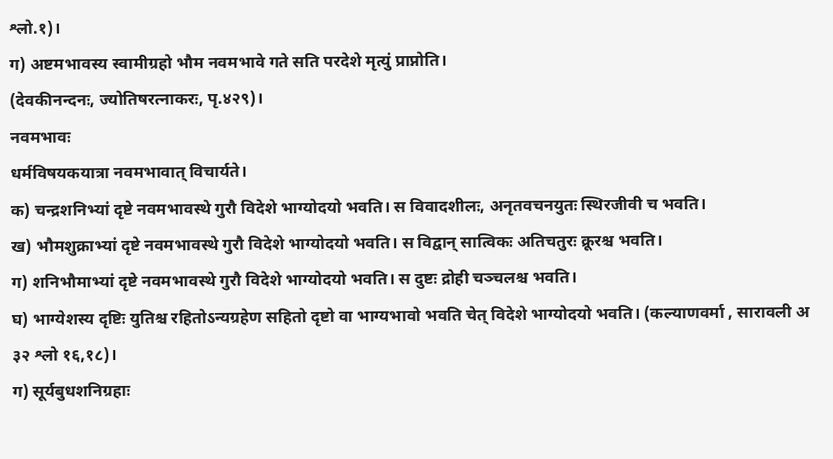श्लो.१)।
ग) अष्टमभावस्य स्वामीग्रहो भौम नवमभावे गते सति परदेशे मृत्युं प्राप्नोति।
(देवकीनन्दनः, ज्योतिषरत्नाकरः, पृ.४२९)।
नवमभावः
धर्मविषयकयात्रा नवमभावात् विचार्यते।
क) चन्द्रशनिभ्यां दृष्टे नवमभावस्थे गुरौ विदेशे भाग्योदयो भवति। स विवादशीलः, अनृतवचनयुतः स्थिरजीवी च भवति।
ख) भौमशुक्राभ्यां दृष्टे नवमभावस्थे गुरौ विदेशे भाग्योदयो भवति। स विद्वान् सात्विकः अतिचतुरः क्रूरश्च भवति।
ग) शनिभौमाभ्यां दृष्टे नवमभावस्थे गुरौ विदेशे भाग्योदयो भवति। स दुष्टः द्रोही चञ्चलश्च भवति।
घ) भाग्येशस्य दृष्टिः युतिश्च रहितोऽन्यग्रहेण सहितो दृष्टो वा भाग्यभावो भवति चेत् विदेशे भाग्योदयो भवति। (कल्याणवर्मा , सारावली अ ३२ श्लो १६,१८)।
ग) सूर्यबुधशनिग्रहाः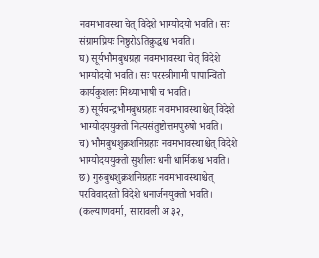नवमभावस्था चेत् विदेशे भाग्योदयो भवति। सः संग्रामप्रियः निष्ठुरोऽतिक्रुद्धश्च भवति।
घ) सूर्यभौमबुधग्रहा नवमभावस्था चेत् विदेशे भाग्योदयो भवति। सः परस्त्रीगामी पापान्वितो कार्यकुशलः मिथ्याभाषी च भवति।
ङ) सूर्यचन्द्रभौमबुधग्रहाः नवमभावस्थाश्चेत् विदेशे भाग्योदययुक्तो नित्यसंतुष्टोत्तमपुरुषो भवति।
च) भौमबुधशुक्रशनिग्रहाः नवमभावस्थाश्चेत् विदेशे भाग्योदययुक्तो सुशीलः धनी धार्मिकश्च भवति।
छ) गुरुबुधशुक्रशनिग्रहाः नवमभावस्थाश्चेत् परविवादरतो विदेशे धनार्जनयुक्तो भवति।
(कल्याणवर्मा, सारावली अ ३२,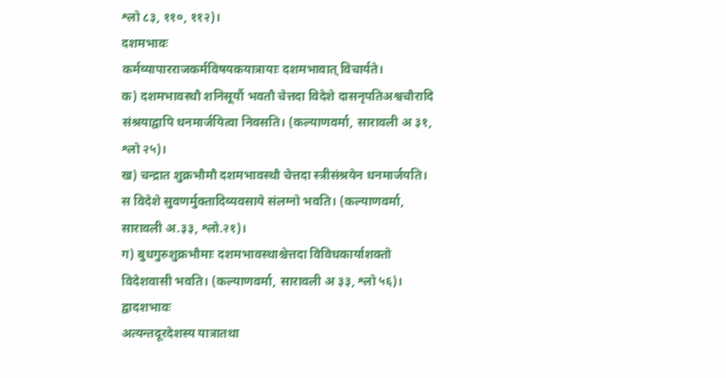श्लो ८३, ११०, ११२)।
दशमभावः
कर्मव्यापारराजकर्मविषयकयात्रायाः दशमभावात् विचार्यते।
क) दशमभावस्थौ शनिसूर्यौ भवतौ चेत्तदा विदेशे दासनृपतिअश्वचौरादि संश्रयाद्वापि धनमार्जयित्वा निवसति। (कल्याणवर्मा, सारावली अ ३१, श्लो २५)।
ख) चन्द्रात शुक्रभौमौ दशमभावस्थौ चेत्तदा स्त्रीसंश्रयेन धनमार्जयति। स विदेशे सुवणर्मुक्तादिव्यवसाये संलग्नो भवति। (कल्याणवर्मा, सारावली अ.३३, श्लो.२१)।
ग) बुधगुरुशुक्रभौमाः दशमभावस्थाश्चेत्तदा विविधकार्याशक्तो विदेशवासी भवति। (कल्याणवर्मा, सारावली अ ३३, श्लो ५६)।
द्वादशभावः
अत्यन्तदूरदेशस्य यात्रातथा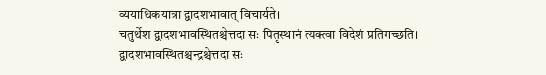व्ययाधिकयात्रा द्वादशभावात् विचार्यते।
चतुर्थेश द्वादशभावस्थितश्चेत्तदा सः पितृस्थानं त्यक्त्वा विदेशं प्रतिगच्छति।
द्वादशभावस्थितश्चन्द्रश्चेत्तदा सः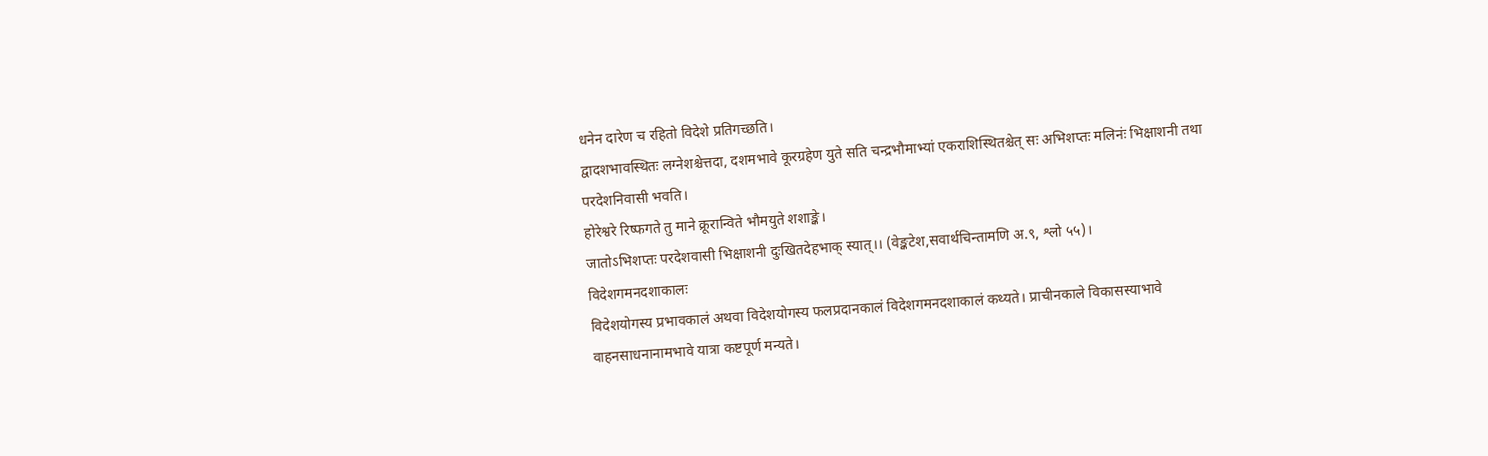धनेन दारेण च रहितो विदेशे प्रतिगच्छति।
द्वादशभावस्थितः लग्नेशश्चेत्तदा, दशमभावे कूरग्रहेण युते सति चन्द्रभौमाभ्यां एकराशिस्थितश्चेत् सः अभिशप्तः मलिनंः भिक्षाशनी तथा परदेशनिवासी भवति।
होरेश्वरे रिष्फगते तु माने क्रूरान्विते भौमयुते शशाङ्के।
जातोऽभिशप्तः परदेशवासी भिक्षाशनी दुःखितदेहभाक् स्यात्।। (वेङ्कटेश,सवार्थचिन्तामणि अ.९, श्लो ५५)।
विदेशगमनदशाकालः
विदेशयोगस्य प्रभावकालं अथवा विदेशयोगस्य फलप्रदानकालं विदेशगमनदशाकालं कथ्यते। प्राचीनकाले विकासस्याभावे वाहनसाधनानामभावे यात्रा कष्टपूर्ण मन्यते।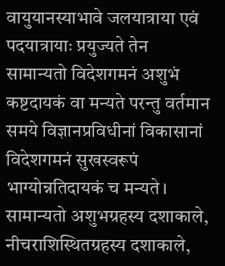वायुयानस्याभावे जलयात्राया एवं पदयात्रायाः प्रयुज्यते तेन सामान्यतो विदेशगमनं अशुभं कष्टदायकं वा मन्यते परन्तु वर्तमान समये विज्ञानप्रविधीनां विकासानां विदेशगमनं सुखस्वरूपं भाग्योन्नतिदायकं च मन्यते। सामान्यतो अशुभग्रहस्य दशाकाले, नीचराशिस्थितग्रहस्य दशाकाले,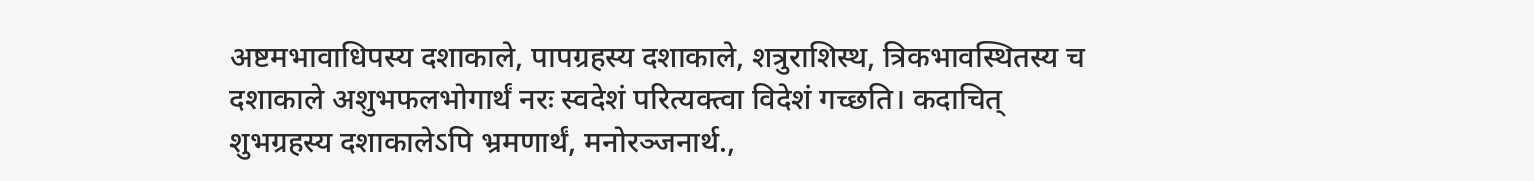अष्टमभावाधिपस्य दशाकाले, पापग्रहस्य दशाकाले, शत्रुराशिस्थ, त्रिकभावस्थितस्य च दशाकाले अशुभफलभोगार्थं नरः स्वदेशं परित्यक्त्वा विदेशं गच्छति। कदाचित् शुभग्रहस्य दशाकालेऽपि भ्रमणार्थं, मनोरञ्जनार्थ.,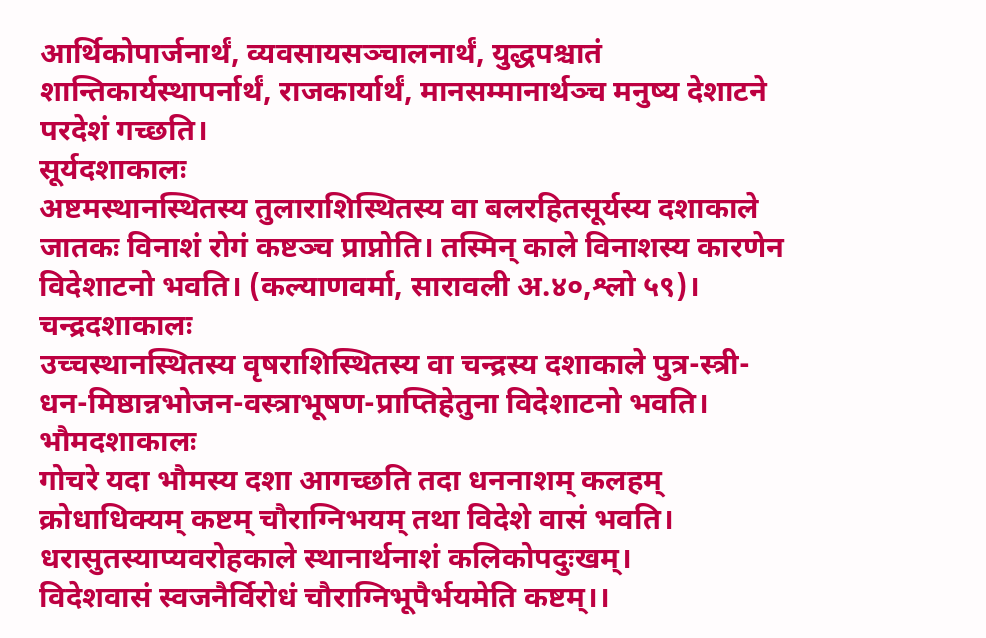आर्थिकोपार्जनार्थं, व्यवसायसञ्चालनार्थं, युद्धपश्चातं शान्तिकार्यस्थापर्नार्थं, राजकार्यार्थं, मानसम्मानार्थञ्च मनुष्य देशाटने परदेशं गच्छति।
सूर्यदशाकालः
अष्टमस्थानस्थितस्य तुलाराशिस्थितस्य वा बलरहितसूर्यस्य दशाकाले जातकः विनाशं रोगं कष्टञ्च प्राप्नोति। तस्मिन् काले विनाशस्य कारणेन विदेशाटनो भवति। (कल्याणवर्मा, सारावली अ.४०,श्लो ५९)।
चन्द्रदशाकालः
उच्चस्थानस्थितस्य वृषराशिस्थितस्य वा चन्द्रस्य दशाकाले पुत्र-स्त्री-धन-मिष्ठान्नभोजन-वस्त्राभूषण-प्राप्तिहेतुना विदेशाटनो भवति।
भौमदशाकालः
गोचरे यदा भौमस्य दशा आगच्छति तदा धननाशम् कलहम् क्रोधाधिक्यम् कष्टम् चौराग्निभयम् तथा विदेशे वासं भवति।
धरासुतस्याप्यवरोहकाले स्थानार्थनाशं कलिकोपदुःखम्।
विदेशवासं स्वजनैर्विरोधं चौराग्निभूपैर्भयमेति कष्टम्।।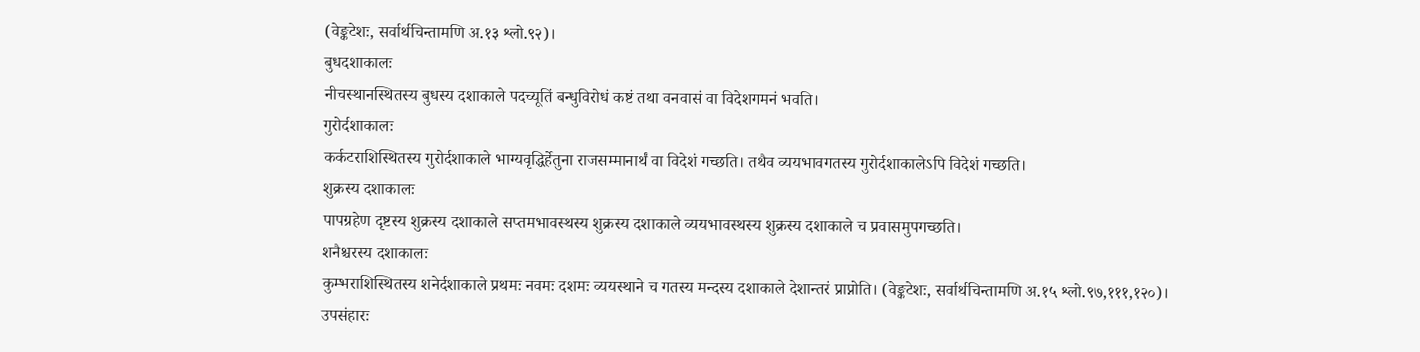(वेङ्कटेशः, सर्वार्थचिन्तामणि अ.१३ श्लो.९२)।
बुधदशाकालः
नीचस्थानस्थितस्य बुधस्य दशाकाले पदच्यूतिं बन्धुविरोधं कष्टं तथा वनवासं वा विदेशगमनं भवति।
गुरोर्दशाकालः
कर्कटराशिस्थितस्य गुरोर्दशाकाले भाग्यवृद्धिर्हेतुना राजसम्मानार्थं वा विदेशं गच्छति। तथैव व्ययभावगतस्य गुरोर्दशाकालेऽपि विदेशं गच्छति।
शुक्रस्य दशाकालः
पापग्रहेण दृष्टस्य शुक्रस्य दशाकाले सप्तमभावस्थस्य शुक्रस्य दशाकाले व्ययभावस्थस्य शुक्रस्य दशाकाले च प्रवासमुपगच्छति।
शनैश्चरस्य दशाकालः
कुम्भराशिस्थितस्य शनेर्दशाकाले प्रथमः नवमः दशमः व्ययस्थाने च गतस्य मन्दस्य दशाकाले देशान्तरं प्राप्नोति। (वेङ्कटेशः, सर्वार्थचिन्तामणि अ.१५ श्लो.९७,१११,१२०)।
उपसंहारः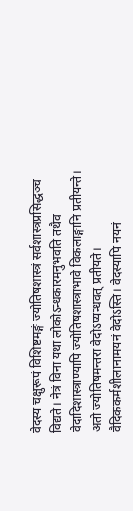वेदस्य चक्षुरूपं विशिष्टमङ्गं ज्योतिषशास्त्रं सर्वशास्त्रप्रसिद्धञ्च विद्यते। नेत्रं विना यथा लोकोऽन्धकारमनुभवति तथैव वेदादिशास्त्राण्यापि ज्योतिषशास्त्राभावे विकलाङ्गानि प्रतीयन्ते। अतो ज्योतिषमन्तरा वेदोऽप्यन्धवत् प्रतीयते। वैदिककर्मशीलानामयनं वेदोऽस्ति। वेदस्यापि नयनं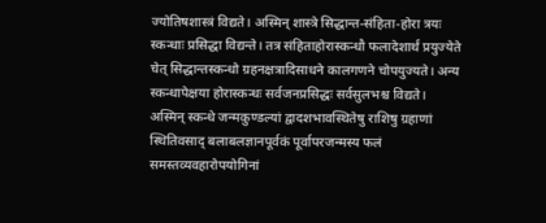ज्योतिषशास्त्रं विद्यते। अस्मिन् शास्त्रे सिद्धान्त-संहिता-होरा त्रयः स्कन्धाः प्रसिद्धा विद्यन्ते। तत्र संहिताहोरास्कन्धौ फलादेशार्थं प्रयुज्येते चेत् सिद्धान्तस्कन्धो ग्रहनक्षत्रादिसाधने कालगणने चोपयुज्यते। अन्य स्कन्धापेक्षया होरास्कन्धः सर्वजनप्रसिद्धः सर्वसुलभश्च विद्यते। अस्मिन् स्कन्धे जन्मकुण्डल्यां द्वादशभावस्थितेषु राशिषु ग्रहाणां स्थितिवसाद् बलाबलज्ञानपूर्वकं पूर्वापरजन्मस्य फलं समस्तव्यवहारोपयोगिनां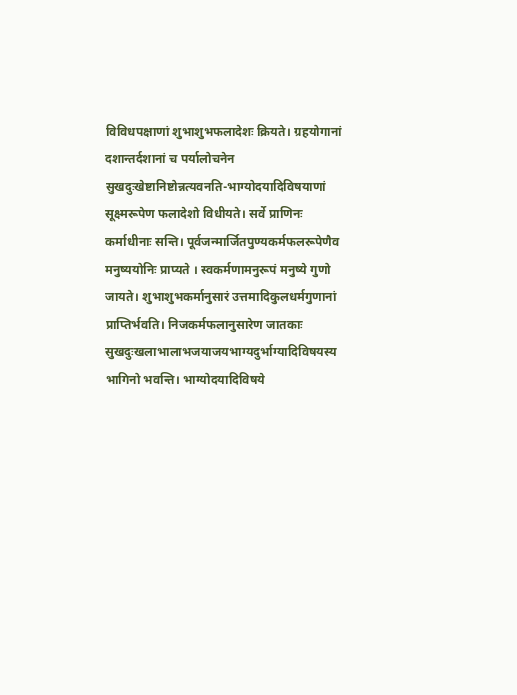विविधपक्षाणां शुभाशुभफलादेशः क्रियते। ग्रहयोगानां दशान्तर्दशानां च पर्यालोचनेन सुखदुःखेष्टानिष्टोन्नत्यवनति-भाग्योदयादिविषयाणां सूक्ष्मरूपेण फलादेशो विधीयते। सर्वे प्राणिनः कर्माधीनाः सन्ति। पूर्वजन्मार्जितपुण्यकर्मफलरूपेणैव मनुष्ययोनिः प्राप्यते । स्वकर्मणामनुरूपं मनुष्ये गुणो जायते। शुभाशुभकर्मानुसारं उत्तमादिकुलधर्मगुणानां प्राप्तिर्भवति। निजकर्मफलानुसारेण जातकाः सुखदुःखलाभालाभजयाजयभाग्यदुर्भाग्यादिविषयस्य भागिनो भवन्ति। भाग्योदयादिविषये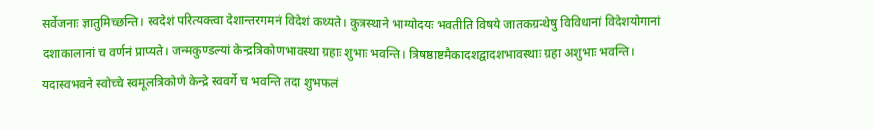सर्वेजनाः ज्ञातुमिच्छन्ति। स्वदेशं परित्यक्त्वा देशान्तरगमनं विदेशं कथ्यते। कुत्रस्थाने भाग्योदयः भवतीति विषये जातकग्रन्थेषु विविधानां विदेशयोगानां दशाकालानां च वर्णनं प्राप्यते। जन्मकुण्डल्यां केन्द्रत्रिकोणभावस्था ग्रहाः शुभाः भवन्ति। त्रिषष्ठाष्टमैकादशद्वादशभावस्थाः ग्रहा अशुभाः भवन्ति। यदास्वभवने स्वोच्चे स्वमूलत्रिकोणे केन्द्रे स्ववर्गे च भवन्ति तदा शुभफलं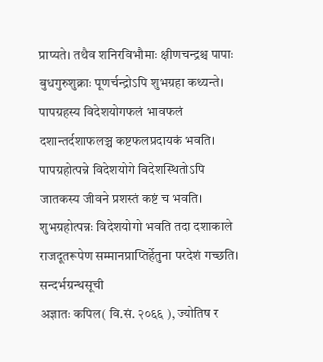प्राप्यते। तथैव शनिरविभौमाः क्षीणचन्द्रश्च पापाः बुधगुरुशुक्राः पूणर्चन्द्रोऽपि शुभग्रहा कथ्यन्ते। पापग्रहस्य विदेशयोगफलं भावफलं दशान्तर्दशाफलञ्च कष्टफलप्रदायकं भवति। पापग्रहोत्पन्ने विदेशयोगे विदेशस्थितोऽपि जातकस्य जीवने प्रशस्तं कष्टं च भवति। शुभग्रहोत्पन्नः विदेशयोगो भवति तदा दशाकाले राजदूतरूपेण सम्मानप्राप्तिर्हेतुना परदेशं गच्छति।
सन्दर्भग्रन्थसूची
अज्ञातः कपिल( वि.सं. २०६६ ), ज्योतिष र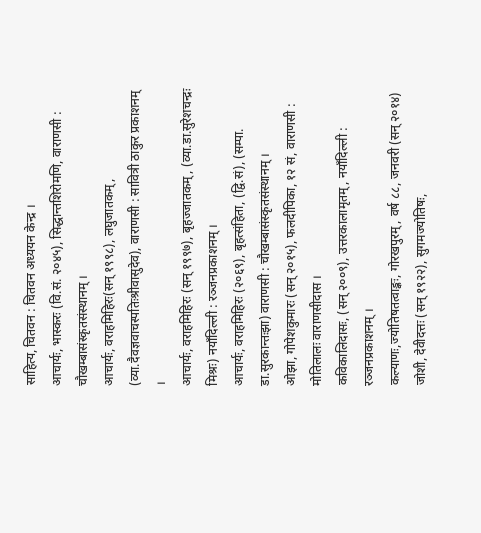साहित्य, चितवन : चितवन अध्ययन केन्द्र ।
आचार्यः, भास्करः (वि.सं. २०४५), सिद्धान्तशिरोमणि, वाराणसी : चौखम्बासंस्कृतसंस्थानम् ।
आचार्यः, वराहमिहिरः(सन् १९९८), लघुजातकम्, (व्या.दैवज्ञवाचस्पतिःश्रीवासुदेव), वाराणसी : सावित्री ठाकुर प्रकाशनम् ।
आचार्यः, वराहमिहिरः (सन् १९९७), बृहज्जातकम्, (व्या.डा.सुरेशचन्द्रः मिश्रः) नयाँदिल्ली : रञ्जनप्रकाशनम् ।
आचार्यः, वराहमिहिरः (२०६९), बृहत्संहिता, (द्वि.सं), (सम्पा. डा.सुरकान्तःझा) वाराणसी : चौखम्बासंस्कृतसंस्थानम् ।
ओझा, गोपेशकुमारः (सन् २०१५), फलदीपिका, १२ सं, वाराणसी : मोतिलालः वाराणसीदास ।
कविकालिदासः, (सन् २००९), उत्तरकालामृतम्, नयाँदिल्ली : रञ्जनप्रकाशनम् ।
कल्याणः,ज्योतिषतत्वाङ्कः, गोरखपुरम्, वर्ष ८८, जनवरी (सन् २०१४)
जोशी, देवीदत्तः (सन् १९२२), सुगमज्योतिषः,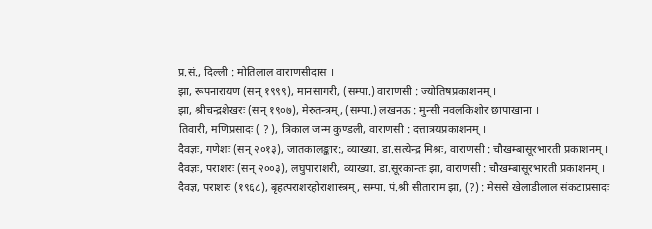प्र.सं., दिल्ली : मोतिलाल वाराणसीदास ।
झा, रूपनारायण (सन् १९९९), मानसागरी, (सम्पा.) वाराणसी : ज्योतिषप्रकाशनम् ।
झा, श्रीचन्द्रशेखरः (सन् १९०७), मेरुतन्त्रम्, (सम्पा.) लखनऊ : मुन्सी नवलकिशोर छापाखाना ।
तिवारी, मणिप्रसादः ( ? ), त्रिकाल जन्म कुण्डली, वाराणसी : दत्तात्रयप्रकाशनम् ।
दैवज्ञः, गणेशः (सन् २०१३), जातकालङ्कार:, व्याख्या. डा.सत्येन्द्र मिश्रः, वाराणसी : चौखम्बासूरभारती प्रकाशनम् ।
दैवज्ञः, पराशरः (सन् २००३), लघुपाराशरी, व्याख्या. डा.सूरकान्तः झा, वाराणसी : चौखम्बासूरभारती प्रकाशनम् ।
दैवज्ञ, पराशरः (१९६८), बृहत्पराशरहोराशास्त्रम्, सम्पा. पं.श्री सीताराम झा, (?) : मेससे खेलाडीलाल संकटाप्रसादः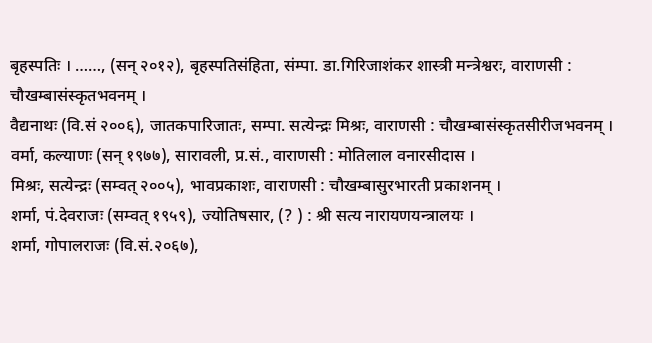बृहस्पतिः । ……, (सन् २०१२), बृहस्पतिसंहिता, संम्पा. डा.गिरिजाशंकर शास्त्री मन्त्रेश्वरः, वाराणसी : चौखम्बासंस्कृतभवनम् ।
वैद्यनाथः (वि.सं २००६), जातकपारिजातः, सम्पा. सत्येन्द्रः मिश्रः, वाराणसी : चौखम्बासंस्कृतसीरीजभवनम् ।
वर्मा, कल्याणः (सन् १९७७), सारावली, प्र.सं., वाराणसी : मोतिलाल वनारसीदास ।
मिश्रः, सत्येन्द्रः (सम्वत् २००५), भावप्रकाशः, वाराणसी : चौखम्बासुरभारती प्रकाशनम् ।
शर्मा, पं.देवराजः (सम्वत् १९५९), ज्योतिषसार, (? ) : श्री सत्य नारायणयन्त्रालयः ।
शर्मा, गोपालराजः (वि.सं.२०६७),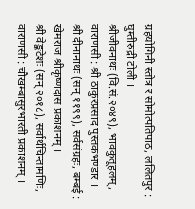ग्रहयोगिनी स्तोत्र र सोमोत्पतिपाठ, ललितपुर : घुम्तीरुद्री टोली ।
श्रीजीवनाथः (वि.सं.२०४९), भावकुतूहलम्, वाराणसी : श्री ठाकुरप्रसाद पुस्तकभण्डार ।
श्री दीनानाथः (सन् ११९९), सर्वसंग्रहः, बम्बई : खेमराज श्रीकृष्णदास प्रकाशनम् ।
श्री वेङ्कटेशः (सन् २०१८), सर्वार्थचिन्तामणिः, वाराणसी : चौखम्बासुरभारती प्रकाशनम् ।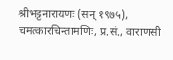श्रीभट्टनारायणः (सन् १९७५), चमत्कारचिन्तामणिः, प्र.सं., वाराणसी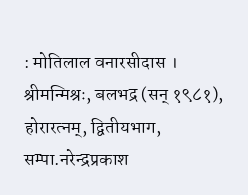: मोतिलाल वनारसीदास ।
श्रीमन्मिश्रः, बलभद्र (सन् १९८१), होरारत्नम्, द्वितीयभाग, सम्पा.नरेन्द्रप्रकाश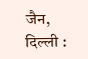जैन, दिल्ली :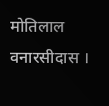मोतिलाल वनारसीदास ।